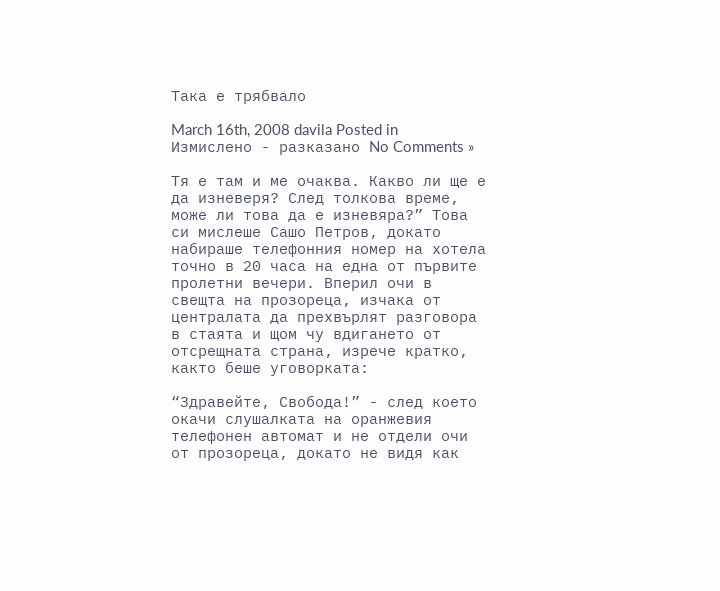Така е трябвало

March 16th, 2008 davila Posted in Измислено - разказано No Comments »

Тя е там и ме очаква. Какво ли ще е да изневеря? След толкова време, може ли това да е изневяра?” Това си мислеше Сашо Петров, докато набираше телефонния номер на хотела точно в 20 часа на една от първите пролетни вечери. Вперил очи в свещта на прозореца, изчака от централата да прехвърлят разговора в стаята и щом чу вдигането от отсрещната страна, изрече кратко, както беше уговорката:

“Здравейте, Свобода!” - след което окачи слушалката на оранжевия телефонен автомат и не отдели очи от прозореца, докато не видя как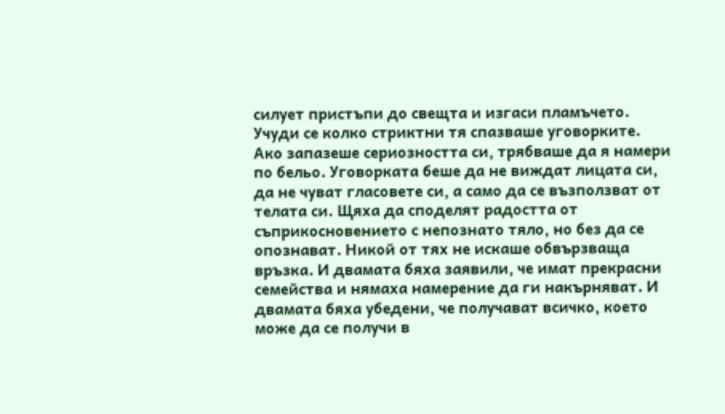силует пристъпи до свещта и изгаси пламъчето. Учуди се колко стриктни тя спазваше уговорките. Ако запазеше сериозността си, трябваше да я намери по бельо. Уговорката беше да не виждат лицата си, да не чуват гласовете си, а само да се възползват от телата си. Щяха да споделят радостта от съприкосновението с непознато тяло, но без да се опознават. Никой от тях не искаше обвързваща връзка. И двамата бяха заявили, че имат прекрасни семейства и нямаха намерение да ги накърняват. И двамата бяха убедени, че получават всичко, което може да се получи в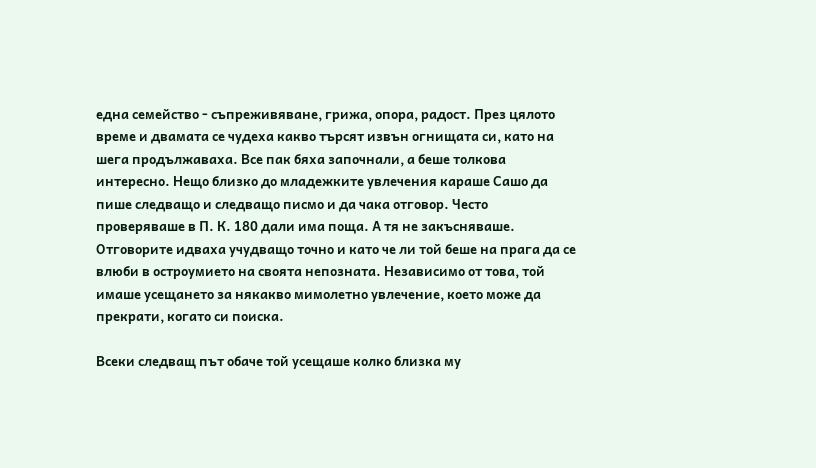една семейство - съпреживяване, грижа, опора, радост. През цялото време и двамата се чудеха какво търсят извън огнищата си, като на шега продължаваха. Все пак бяха започнали, а беше толкова интересно. Нещо близко до младежките увлечения караше Сашо да пише следващо и следващо писмо и да чака отговор. Често проверяваше в П. К. 180 дали има поща. А тя не закъсняваше. Отговорите идваха учудващо точно и като че ли той беше на прага да се влюби в остроумието на своята непозната. Независимо от това, той имаше усещането за някакво мимолетно увлечение, което може да прекрати, когато си поиска.

Всеки следващ път обаче той усещаше колко близка му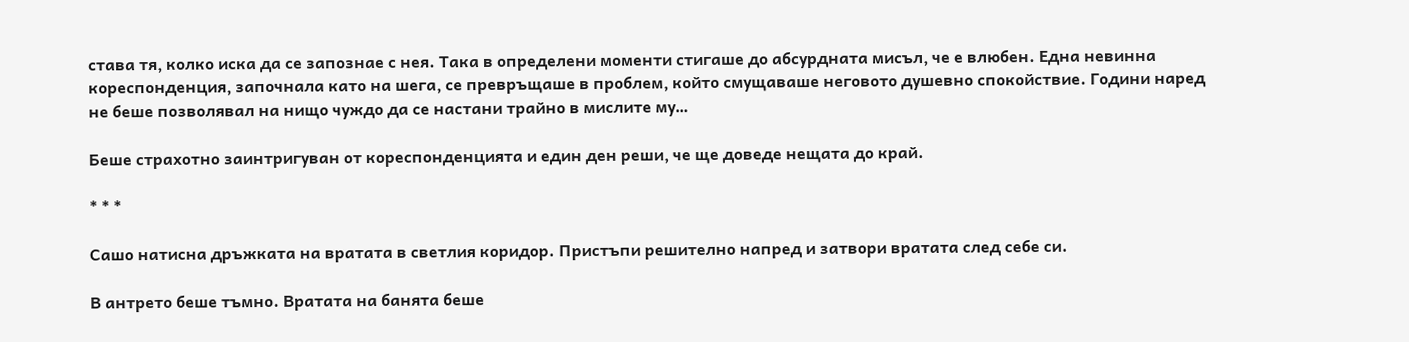става тя, колко иска да се запознае с нея. Така в определени моменти стигаше до абсурдната мисъл, че е влюбен. Една невинна кореспонденция, започнала като на шега, се превръщаше в проблем, който смущаваше неговото душевно спокойствие. Години наред не беше позволявал на нищо чуждо да се настани трайно в мислите му…

Беше страхотно заинтригуван от кореспонденцията и един ден реши, че ще доведе нещата до край.

* * *

Сашо натисна дръжката на вратата в светлия коридор. Пристъпи решително напред и затвори вратата след себе си.

В антрето беше тъмно. Вратата на банята беше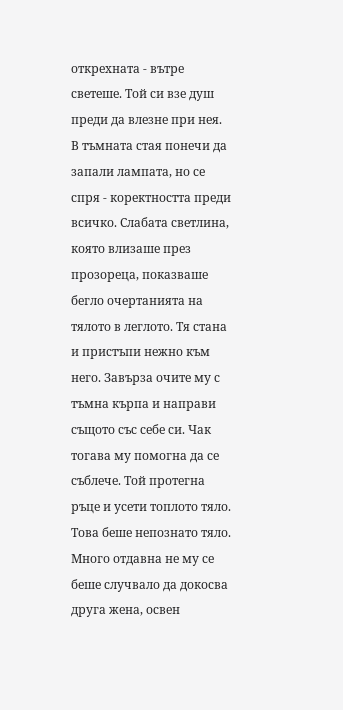открехната - вътре светеше. Той си взе душ преди да влезне при нея. В тъмната стая понечи да запали лампата, но се спря - коректността преди всичко. Слабата светлина, която влизаше през прозореца, показваше бегло очертанията на тялото в леглото. Тя стана и пристъпи нежно към него. Завърза очите му с тъмна кърпа и направи същото със себе си. Чак тогава му помогна да се съблече. Той протегна ръце и усети топлото тяло. Това беше непознато тяло. Много отдавна не му се беше случвало да докосва друга жена, освен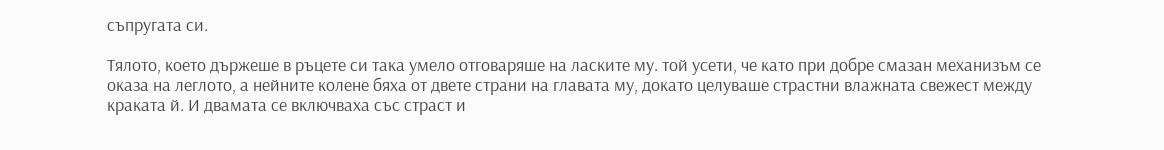съпругата си.

Тялото, което държеше в ръцете си така умело отговаряше на ласките му. той усети, че като при добре смазан механизъм се оказа на леглото, а нейните колене бяха от двете страни на главата му, докато целуваше страстни влажната свежест между краката й. И двамата се включваха със страст и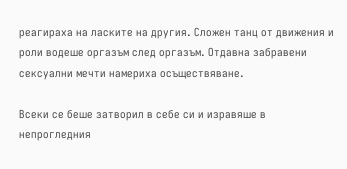реагираха на ласките на другия. Сложен танц от движения и роли водеше оргазъм след оргазъм. Отдавна забравени сексуални мечти намериха осъществяване.

Всеки се беше затворил в себе си и изравяше в непрогледния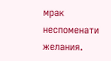мрак неспоменати желания.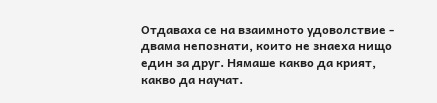Отдаваха се на взаимното удоволствие - двама непознати, които не знаеха нищо един за друг. Нямаше какво да крият, какво да научат.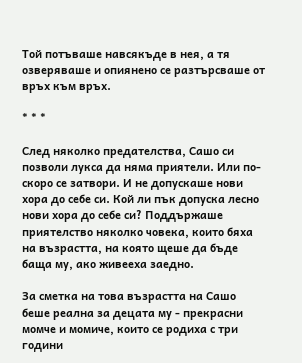Той потъваше навсякъде в нея, а тя озверяваше и опиянено се разтърсваше от връх към връх.

* * *

След няколко предателства, Сашо си позволи лукса да няма приятели. Или по-скоро се затвори. И не допускаше нови хора до себе си. Кой ли пък допуска лесно нови хора до себе си? Поддържаше приятелство няколко човека, които бяха на възрастта, на която щеше да бъде баща му, ако живееха заедно.

За сметка на това възрастта на Сашо беше реална за децата му - прекрасни момче и момиче, които се родиха с три години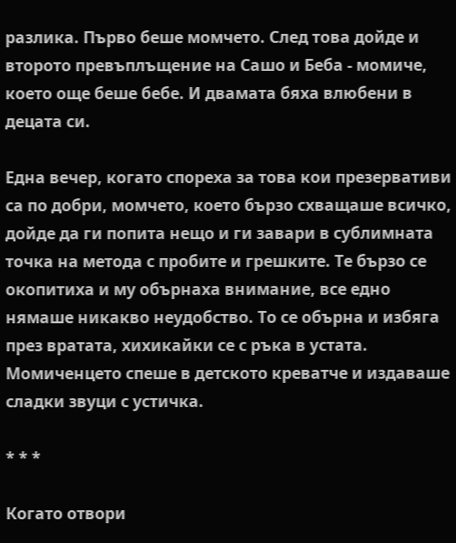разлика. Първо беше момчето. След това дойде и второто превъплъщение на Сашо и Беба - момиче, което още беше бебе. И двамата бяха влюбени в децата си.

Една вечер, когато спореха за това кои презервативи са по добри, момчето, което бързо схващаше всичко, дойде да ги попита нещо и ги завари в сублимната точка на метода с пробите и грешките. Те бързо се окопитиха и му обърнаха внимание, все едно нямаше никакво неудобство. То се обърна и избяга през вратата, хихикайки се с ръка в устата. Момиченцето спеше в детското креватче и издаваше сладки звуци с устичка.

* * *

Когато отвори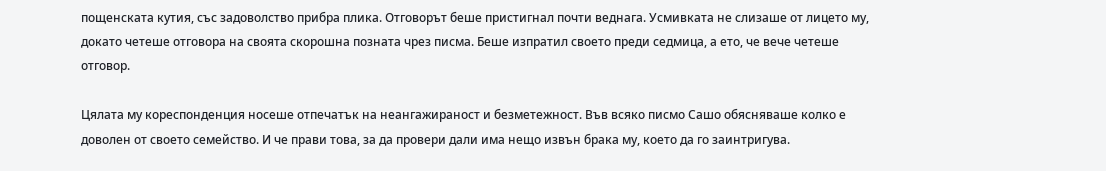пощенската кутия, със задоволство прибра плика. Отговорът беше пристигнал почти веднага. Усмивката не слизаше от лицето му, докато четеше отговора на своята скорошна позната чрез писма. Беше изпратил своето преди седмица, а ето, че вече четеше отговор.

Цялата му кореспонденция носеше отпечатък на неангажираност и безметежност. Във всяко писмо Сашо обясняваше колко е доволен от своето семейство. И че прави това, за да провери дали има нещо извън брака му, което да го заинтригува.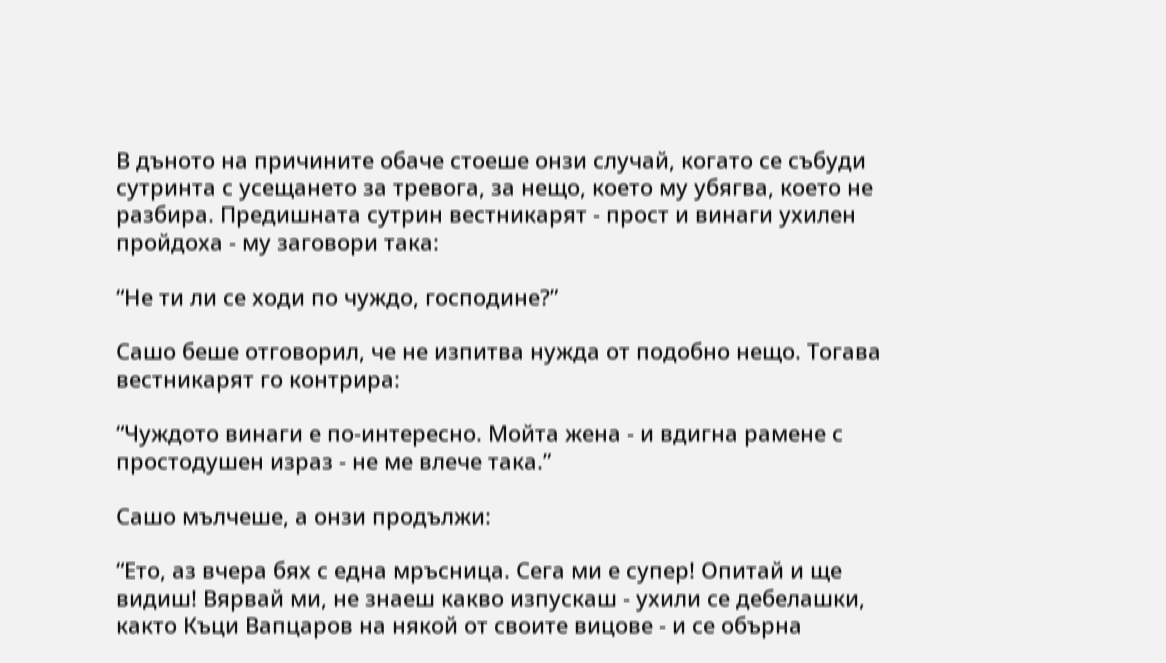В дъното на причините обаче стоеше онзи случай, когато се събуди сутринта с усещането за тревога, за нещо, което му убягва, което не разбира. Предишната сутрин вестникарят - прост и винаги ухилен пройдоха - му заговори така:

“Не ти ли се ходи по чуждо, господине?”

Сашо беше отговорил, че не изпитва нужда от подобно нещо. Тогава вестникарят го контрира:

“Чуждото винаги е по-интересно. Мойта жена - и вдигна рамене с простодушен израз - не ме влече така.”

Сашо мълчеше, а онзи продължи:

“Ето, аз вчера бях с една мръсница. Сега ми е супер! Опитай и ще видиш! Вярвай ми, не знаеш какво изпускаш - ухили се дебелашки, както Къци Вапцаров на някой от своите вицове - и се обърна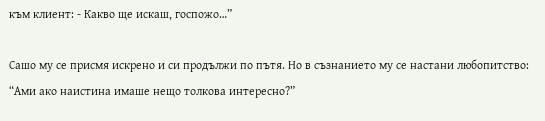към клиент: - Какво ще искаш, госпожо…”

Сашо му се присмя искрено и си продължи по пътя. Но в съзнанието му се настани любопитство: “Ами ако наистина имаше нещо толкова интересно?”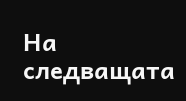На следващата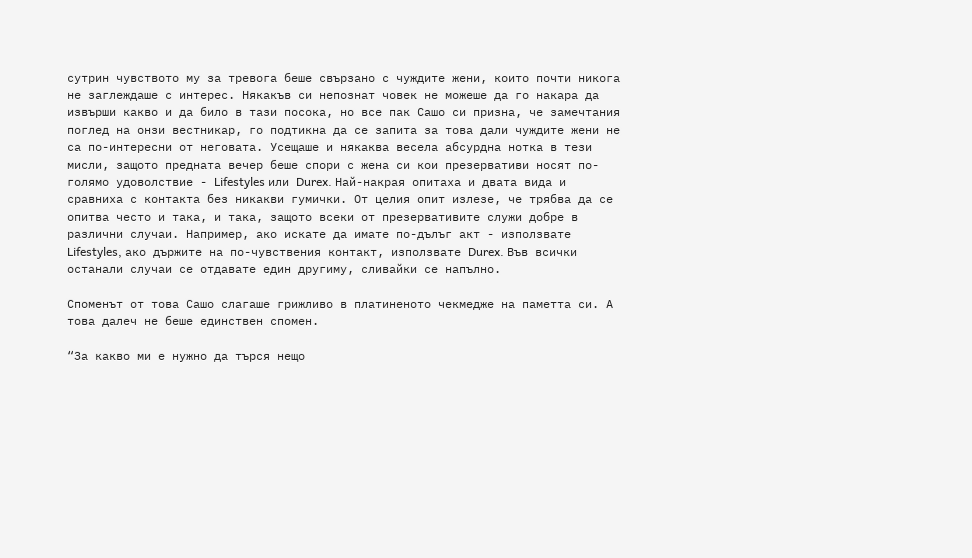сутрин чувството му за тревога беше свързано с чуждите жени, които почти никога не заглеждаше с интерес. Някакъв си непознат човек не можеше да го накара да извърши какво и да било в тази посока, но все пак Сашо си призна, че замечтания поглед на онзи вестникар, го подтикна да се запита за това дали чуждите жени не са по-интересни от неговата. Усещаше и някаква весела абсурдна нотка в тези мисли, защото предната вечер беше спори с жена си кои презервативи носят по-голямо удоволствие - Lifestyles или Durex. Най-накрая опитаха и двата вида и сравниха с контакта без никакви гумички. От целия опит излезе, че трябва да се опитва често и така, и така, защото всеки от презервативите служи добре в различни случаи. Например, ако искате да имате по-дълъг акт - използвате Lifestyles, ако държите на по-чувствения контакт, използвате Durex. Във всички останали случаи се отдавате един другиму, сливайки се напълно.

Споменът от това Сашо слагаше грижливо в платиненото чекмедже на паметта си. А това далеч не беше единствен спомен.

“За какво ми е нужно да търся нещо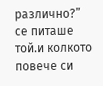различно?” се питаше той.и колкото повече си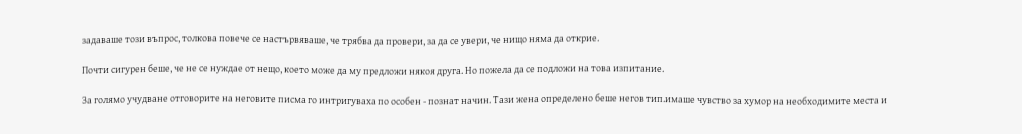задаваше този въпрос, толкова повече се настървяваше, че трябва да провери, за да се увери, че нищо няма да открие.

Почти сигурен беше, че не се нуждае от нещо, което може да му предложи някоя друга. Но пожела да се подложи на това изпитание.

За голямо учудване отговорите на неговите писма го интригуваха по особен - познат начин. Тази жена определено беше негов тип.имаше чувство за хумор на необходимите места и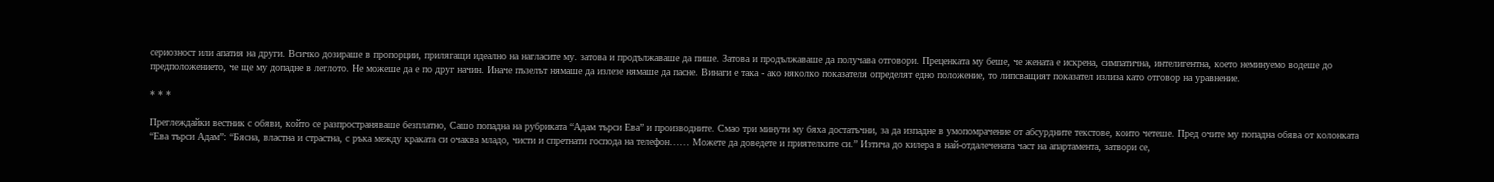сериозност или апатия на други. Всичко дозираше в пропорции, прилягащи идеално на нагласите му. затова и продължаваше да пише. Затова и продължаваше да получава отговори. Преценката му беше, че жената е искрена, симпатична, интелигентна, което неминуемо водеше до предположението, че ще му допадне в леглото. Не можеше да е по друг начин. Иначе пъзелът нямаше да излезе нямаше да пасне. Винаги е така - ако няколко показателя определят едно положение, то липсващият показател излиза като отговор на уравнение.

* * *

Преглеждайки вестник с обяви, който се разпространяваше безплатно, Сашо попадна на рубриката “Адам търси Ева” и производните. Смао три минути му бяха достатъчни, за да изпадне в умопомрачение от абсурдните текстове, които четеше. Пред очите му попадна обява от колонката “Ева търси Адам”: “Бясна, властна и страстна, с ръка между краката си очаква младо, чисти и спретнати господа на телефон…… Можете да доведете и приятелките си.” Изтича до килера в най-отдалечената част на апартамента, затвори се,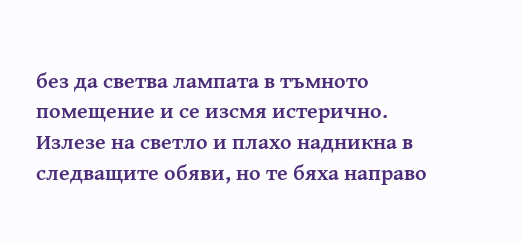без да светва лампата в тъмното помещение и се изсмя истерично. Излезе на светло и плахо надникна в следващите обяви, но те бяха направо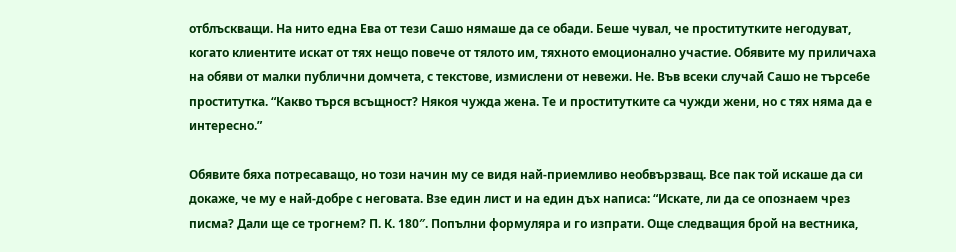отблъскващи. На нито една Ева от тези Сашо нямаше да се обади. Беше чувал, че проститутките негодуват, когато клиентите искат от тях нещо повече от тялото им, тяхното емоционално участие. Обявите му приличаха на обяви от малки публични домчета, с текстове, измислени от невежи. Не. Във всеки случай Сашо не търсе6е проститутка. “Какво търся всъщност? Някоя чужда жена. Те и проститутките са чужди жени, но с тях няма да е интересно.”

Обявите бяха потресаващо, но този начин му се видя най-приемливо необвързващ. Все пак той искаше да си докаже, че му е най-добре с неговата. Взе един лист и на един дъх написа: “Искате, ли да се опознаем чрез писма? Дали ще се трогнем? П. К. 180″. Попълни формуляра и го изпрати. Още следващия брой на вестника,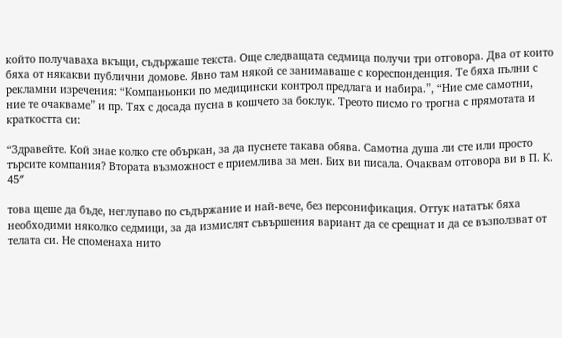който получаваха вкъщи, съдържаше текста. Още следващата седмица получи три отговора. Два от които бяха от някакви публични домове. Явно там някой се занимаваше с кореспонденция. Те бяха пълни с рекламни изречения: “Компаньонки по медицински контрол предлага и набира.”, “Ние сме самотни, ние те очакваме” и пр. Тях с досада пусна в кошчето за боклук. Треото писмо го трогна с прямотата и краткостта си:

“Здравейте. Кой знае колко сте объркан, за да пуснете такава обява. Самотна душа ли сте или просто търсите компания? Втората възможност е приемлива за мен. Бих ви писала. Очаквам отговора ви в П. К. 45″

това щеше да бъде, неглупаво по съдържание и най-вече, без персонификация. Оттук нататък бяха необходими няколко седмици, за да измислят съвършения вариант да се срещнат и да се възползват от телата си. Не споменаха нито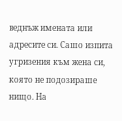веднъж имената или адресите си. Сашо изпита угризения към жена си, която не подозираше нищо. На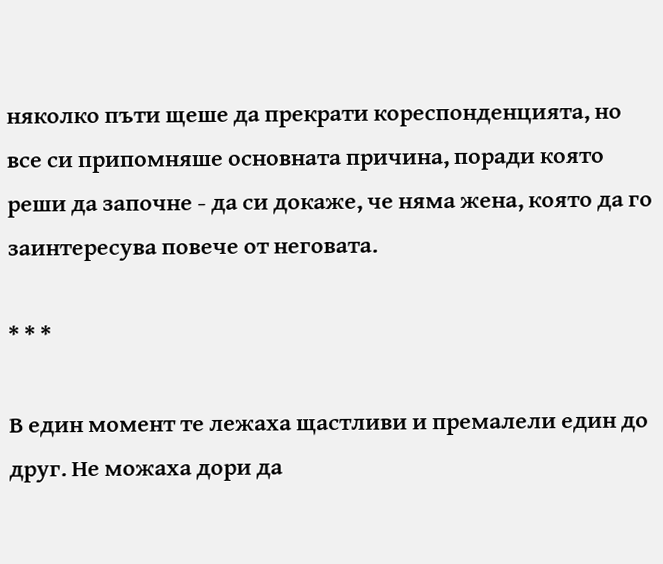няколко пъти щеше да прекрати кореспонденцията, но все си припомняше основната причина, поради която реши да започне - да си докаже, че няма жена, която да го заинтересува повече от неговата.

* * *

В един момент те лежаха щастливи и премалели един до друг. Не можаха дори да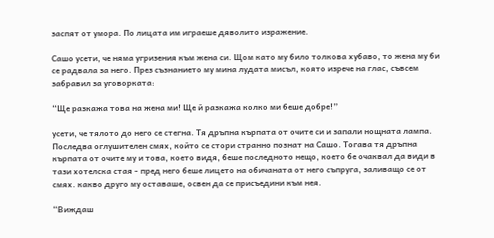заспят от умора. По лицата им играеше дяволито изражение.

Сашо усети, че няма угризения към жена си. Щом като му било толкова хубаво, то жена му би се радвала за него. През съзнанието му мина лудата мисъл, която изрече на глас, съвсем забравил за уговорката:

“Ще разкажа това на жена ми! Ще й разкажа колко ми беше добре!”

усети, че тялото до него се стегна. Тя дръпна кърпата от очите си и запали нощната лампа. Последва оглушителен смях, който се стори странно познат на Сашо. Тогава тя дръпна кърпата от очите му и това, което видя, беше последното нещо, което бе очаквал да види в тази хотелска стая - пред него беше лицето на обичаната от него съпруга, заливащо се от смях. какво друго му оставаше, освен да се присъедини към нея.

“Виждаш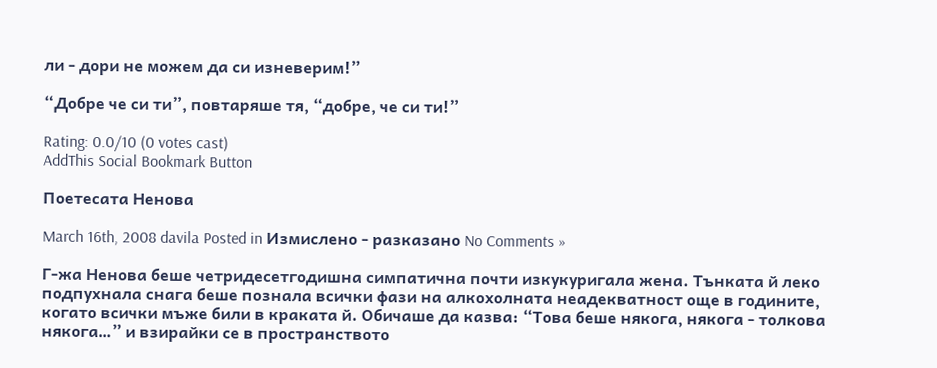ли - дори не можем да си изневерим!”

“Добре че си ти”, повтаряше тя, “добре, че си ти!”

Rating: 0.0/10 (0 votes cast)
AddThis Social Bookmark Button

Поетесата Ненова

March 16th, 2008 davila Posted in Измислено - разказано No Comments »

Г-жа Ненова беше четридесетгодишна симпатична почти изкукуригала жена. Тънката й леко подпухнала снага беше познала всички фази на алкохолната неадекватност още в годините, когато всички мъже били в краката й. Обичаше да казва: “Това беше някога, някога - толкова някога…” и взирайки се в пространството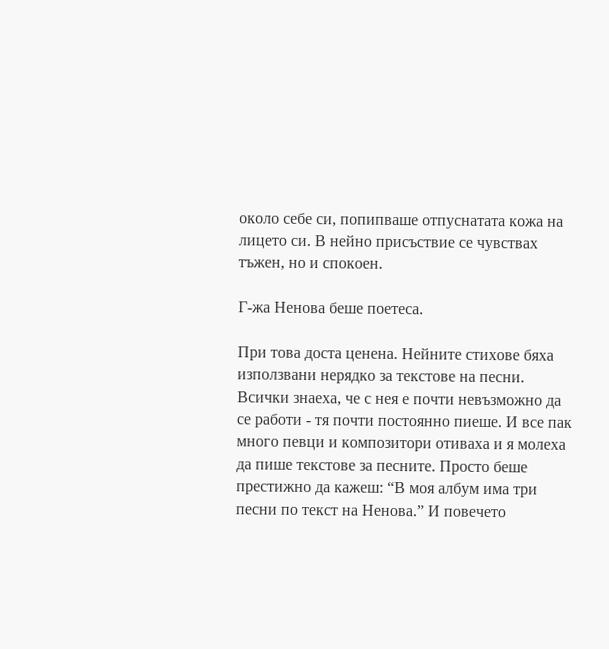около себе си, попипваше отпуснатата кожа на лицето си. В нейно присъствие се чувствах тъжен, но и спокоен.

Г-жа Ненова беше поетеса.

При това доста ценена. Нейните стихове бяха използвани нерядко за текстове на песни. Всички знаеха, че с нея е почти невъзможно да се работи - тя почти постоянно пиеше. И все пак много певци и композитори отиваха и я молеха да пише текстове за песните. Просто беше престижно да кажеш: “В моя албум има три песни по текст на Ненова.” И повечето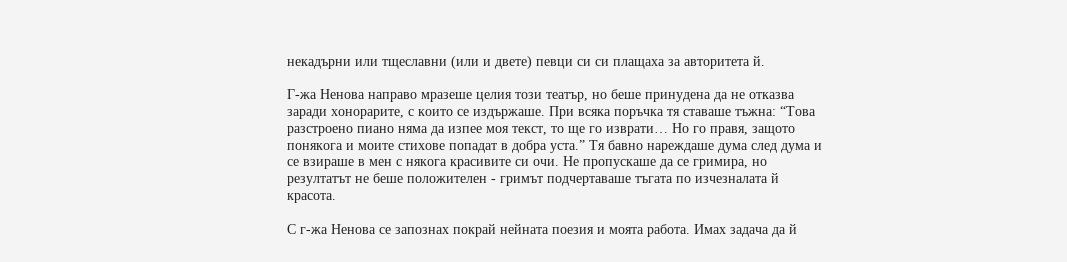некадърни или тщеславни (или и двете) певци си си плащаха за авторитета й.

Г-жа Ненова направо мразеше целия този театър, но беше принудена да не отказва заради хонорарите, с които се издържаше. При всяка поръчка тя ставаше тъжна: “Това разстроено пиано няма да изпее моя текст, то ще го изврати… Но го правя, защото понякога и моите стихове попадат в добра уста.” Тя бавно нареждаше дума след дума и се взираше в мен с някога красивите си очи. Не пропускаше да се гримира, но резултатът не беше положителен - гримът подчертаваше тъгата по изчезналата й красота.

С г-жа Ненова се запознах покрай нейната поезия и моята работа. Имах задача да й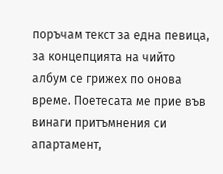поръчам текст за една певица, за концепцията на чийто албум се грижех по онова време. Поетесата ме прие във винаги притъмнения си апартамент,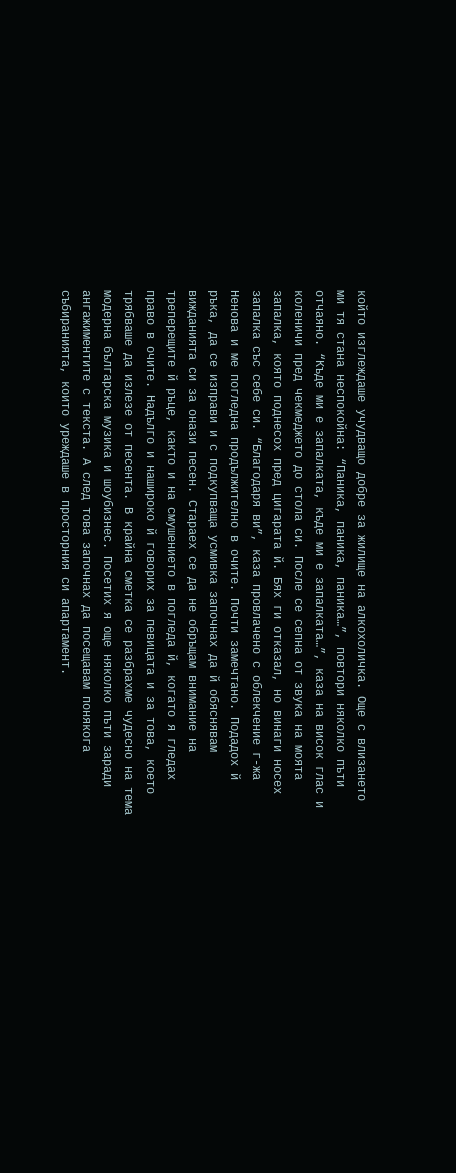който изглеждаше учудващо добре за жилище на алкохоличка. Още с влизането ми тя стана неспокойна: “Паника, паника, паника…”, повтори няколко пъти отчаяно. “Къде ми е запалката, къде ми е запалката…”, каза на висок глас и коленичи пред чекмеджето до стола си. После се сепна от звука на моята запалка, която поднесох пред цигарата й. Бях ги отказал, но винаги носех запалка със себе си. “Благодаря ви”, каза провлачено с облекчение г-жа Ненова и ме погледна продължително в очите. Почти замечтано. Подадох й ръка, да се изправи и с подкупваща усмивка започнах да й обяснявам вижданията си за онази песен. Стараех се да не обръщам внимание на треперещите й ръце, както и на смушението в погледа й, когато я гледах право в очите. Надълго и нашироко й говорих за певицата и за това, което трябваше да излезе от песента. В крайна сметка се разбрахме чудесно на тема модерна българска музика и шоубизнес. Посетих я още няколко пъти заради ангажиментите с текста. А след това започнах да посещавам понякога събиранията, които уреждаше в просторния си апартамент.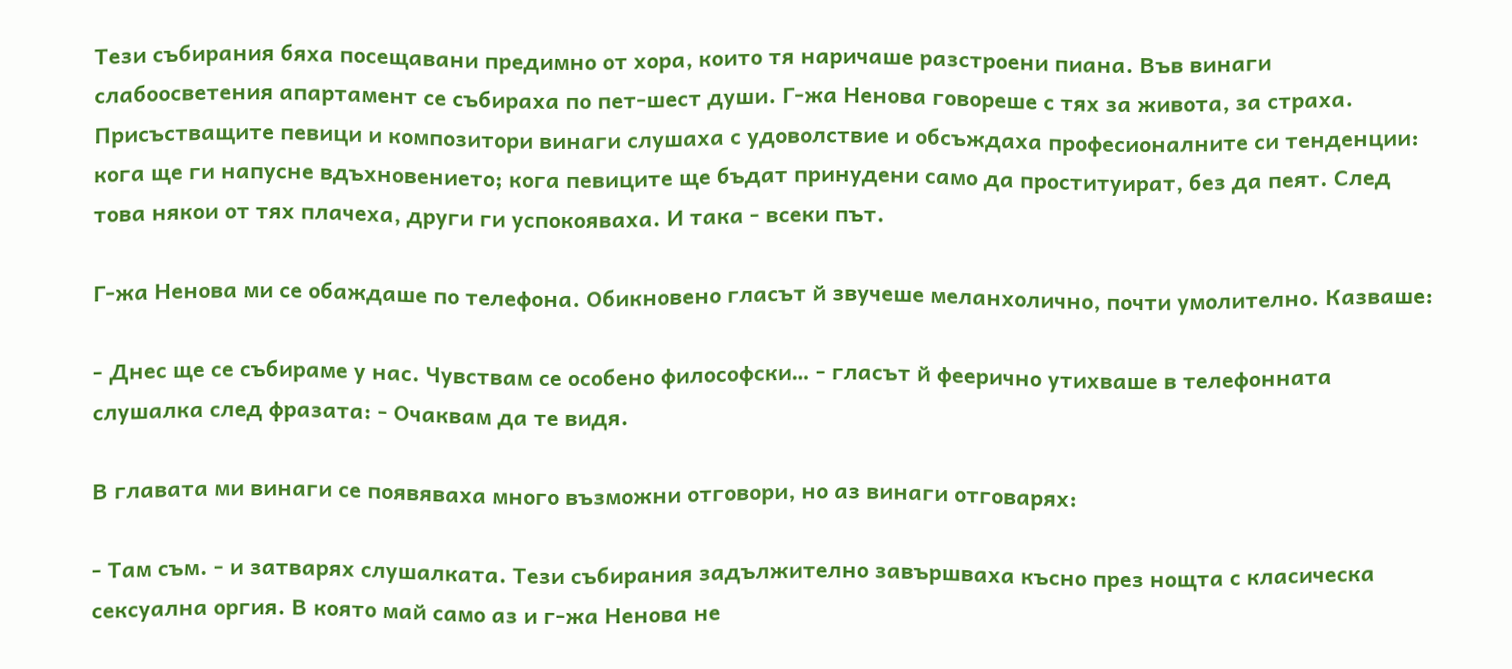Тези събирания бяха посещавани предимно от хора, които тя наричаше разстроени пиана. Във винаги слабоосветения апартамент се събираха по пет-шест души. Г-жа Ненова говореше с тях за живота, за страха. Присъстващите певици и композитори винаги слушаха с удоволствие и обсъждаха професионалните си тенденции: кога ще ги напусне вдъхновението; кога певиците ще бъдат принудени само да проституират, без да пеят. След това някои от тях плачеха, други ги успокояваха. И така - всеки път.

Г-жа Ненова ми се обаждаше по телефона. Обикновено гласът й звучеше меланхолично, почти умолително. Казваше:

- Днес ще се събираме у нас. Чувствам се особено философски… - гласът й феерично утихваше в телефонната слушалка след фразата: - Очаквам да те видя.

В главата ми винаги се появяваха много възможни отговори, но аз винаги отговарях:

- Там съм. - и затварях слушалката. Тези събирания задължително завършваха късно през нощта с класическа сексуална оргия. В която май само аз и г-жа Ненова не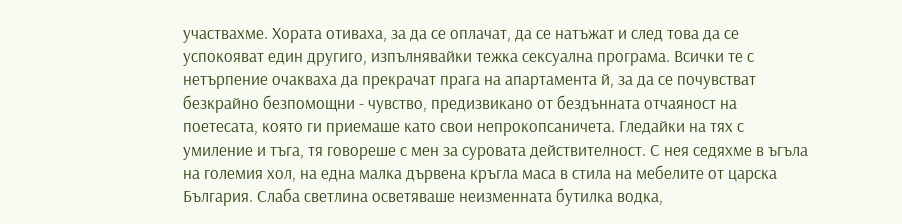участвахме. Хората отиваха, за да се оплачат, да се натъжат и след това да се успокояват един другиго, изпълнявайки тежка сексуална програма. Всички те с нетърпение очакваха да прекрачат прага на апартамента й, за да се почувстват безкрайно безпомощни - чувство, предизвикано от бездънната отчаяност на поетесата, която ги приемаше като свои непрокопсаничета. Гледайки на тях с умиление и тъга, тя говореше с мен за суровата действителност. С нея седяхме в ъгъла на големия хол, на една малка дървена кръгла маса в стила на мебелите от царска България. Слаба светлина осветяваше неизменната бутилка водка,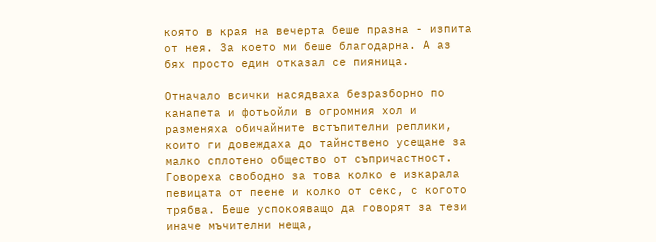която в края на вечерта беше празна - изпита от нея. За което ми беше благодарна. А аз бях просто един отказал се пияница.

Отначало всички насядваха безразборно по канапета и фотьойли в огромния хол и разменяха обичайните встъпителни реплики, които ги довеждаха до тайнствено усещане за малко сплотено общество от съпричастност. Говореха свободно за това колко е изкарала певицата от пеене и колко от секс, с когото трябва. Беше успокояващо да говорят за тези иначе мъчителни неща,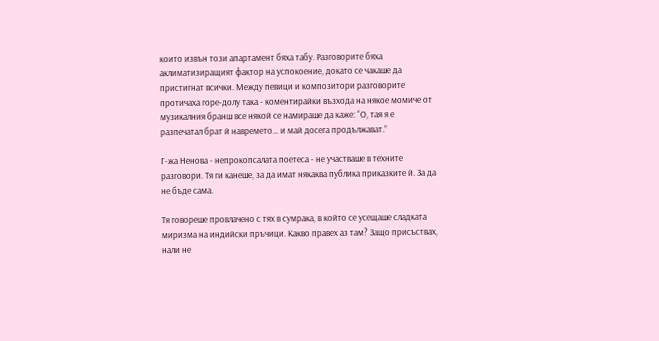които извън този апартамент бяха табу. Разговорите бяха аклиматизиращият фактор на успокоение, докато се чакаше да пристигнат всички. Между певици и композитори разговорите протичаха горе-долу така - коментирайки възхода на някое момиче от музикалния бранш все някой се намираше да каже: “О, тая я е разпечатал брат й навремето… и май досега продължават.”

Г-жа Ненова - непрокопсалата поетеса - не участваше в техните разговори. Тя ги канеше, за да имат някаква публика приказките й. За да не бъде сама.

Тя говореше провлачено с тях в сумрака, в който се усещаше сладката миризма на индийски пръчици. Какво правех аз там? Защо присъствах, нали не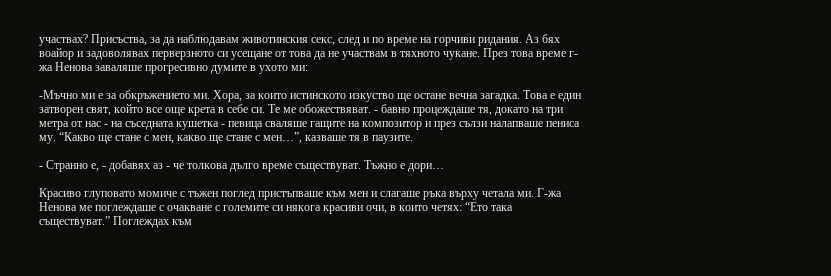участвах? Присъства, за да наблюдавам животинския секс, след и по време на горчиви ридания. Аз бях воайор и задоволявах перверзното си усещане от това да не участвам в тяхното чукане. През това време г-жа Ненова заваляше прогресивно думите в ухото ми:

-Мъчно ми е за обкръжението ми. Хора, за които истинското изкуство ще остане вечна загадка. Това е един затворен свят, който все още крета в себе си. Те ме обожествяват. - бавно процеждаше тя, докато на три метра от нас - на съседната кушетка - певица сваляше гащите на композитор и през сълзи налапваше пениса му. “Какво ще стане с мен, какво ще стане с мен…”, казваше тя в паузите.

- Странно е, - добавях аз - че толкова дълго време съществуват. Тъжно е дори…

Красиво глуповато момиче с тъжен поглед пристъпваше към мен и слагаше ръка върху четала ми. Г-жа Ненова ме поглеждаше с очакване с големите си някога красиви очи, в които четях: “Ето така съществуват.” Поглеждах към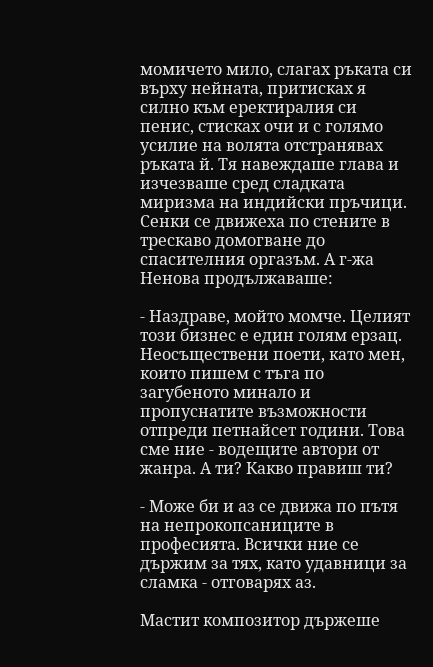момичето мило, слагах ръката си върху нейната, притисках я силно към еректиралия си пенис, стисках очи и с голямо усилие на волята отстранявах ръката й. Тя навеждаше глава и изчезваше сред сладката миризма на индийски пръчици. Сенки се движеха по стените в трескаво домогване до спасителния оргазъм. А г-жа Ненова продължаваше:

- Наздраве, мойто момче. Целият този бизнес е един голям ерзац. Неосъществени поети, като мен, които пишем с тъга по загубеното минало и пропуснатите възможности отпреди петнайсет години. Това сме ние - водещите автори от жанра. А ти? Какво правиш ти?

- Може би и аз се движа по пътя на непрокопсаниците в професията. Всички ние се държим за тях, като удавници за сламка - отговарях аз.

Мастит композитор държеше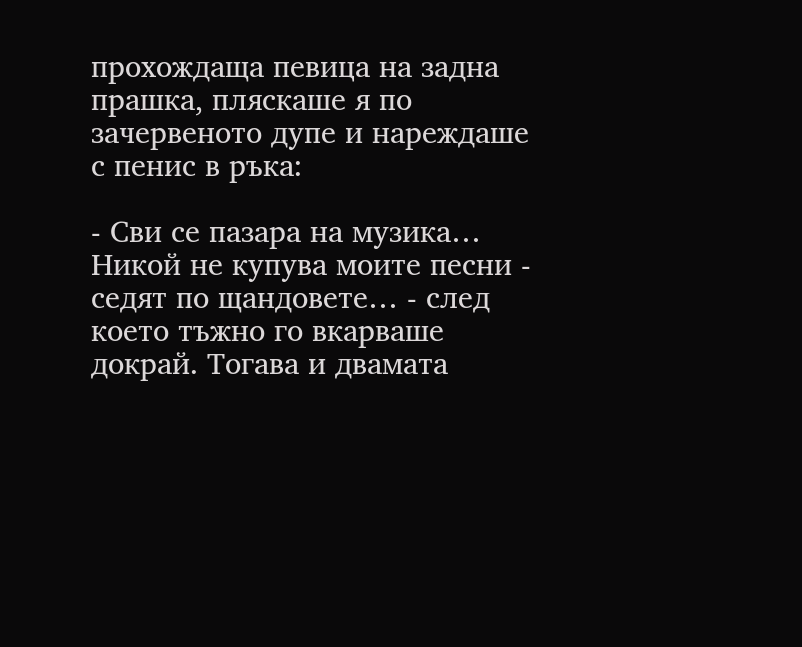прохождаща певица на задна прашка, пляскаше я по зачервеното дупе и нареждаше с пенис в ръка:

- Сви се пазара на музика… Никой не купува моите песни - седят по щандовете… - след което тъжно го вкарваше докрай. Тогава и двамата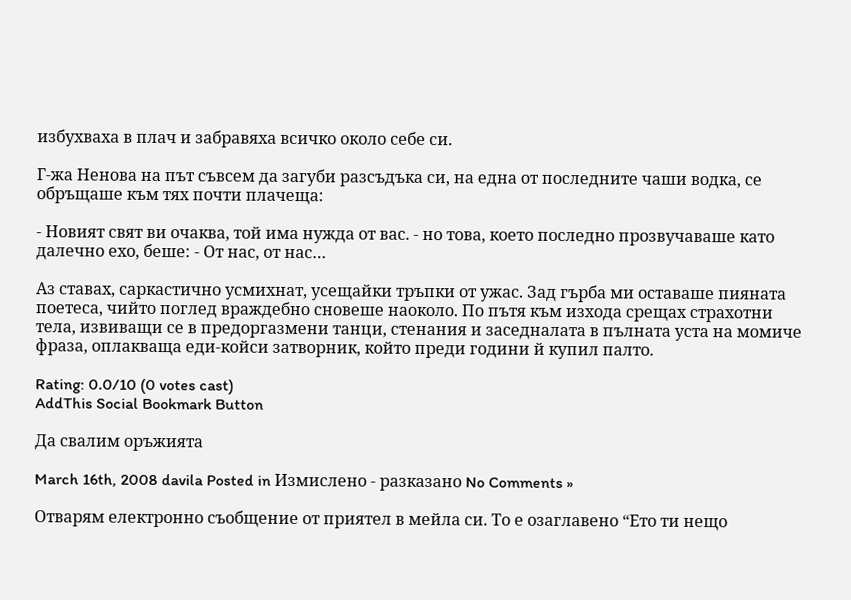избухваха в плач и забравяха всичко около себе си.

Г-жа Ненова на път съвсем да загуби разсъдъка си, на една от последните чаши водка, се обръщаше към тях почти плачеща:

- Новият свят ви очаква, той има нужда от вас. - но това, което последно прозвучаваше като далечно ехо, беше: - От нас, от нас…

Аз ставах, саркастично усмихнат, усещайки тръпки от ужас. Зад гърба ми оставаше пияната поетеса, чийто поглед враждебно сновеше наоколо. По пътя към изхода срещах страхотни тела, извиващи се в предоргазмени танци, стенания и заседналата в пълната уста на момиче фраза, оплакваща еди-койси затворник, който преди години й купил палто.

Rating: 0.0/10 (0 votes cast)
AddThis Social Bookmark Button

Да свалим оръжията

March 16th, 2008 davila Posted in Измислено - разказано No Comments »

Отварям електронно съобщение от приятел в мейла си. То е озаглавено “Ето ти нещо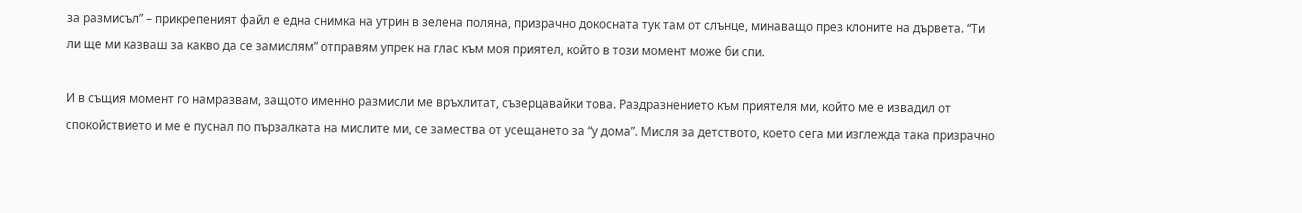за размисъл” – прикрепеният файл е една снимка на утрин в зелена поляна, призрачно докосната тук там от слънце, минаващо през клоните на дървета. “Ти ли ще ми казваш за какво да се замислям” отправям упрек на глас към моя приятел, който в този момент може би спи.

И в същия момент го намразвам, защото именно размисли ме връхлитат, съзерцавайки това. Раздразнението към приятеля ми, който ме е извадил от спокойствието и ме е пуснал по пързалката на мислите ми, се замества от усещането за “у дома”. Мисля за детството, което сега ми изглежда така призрачно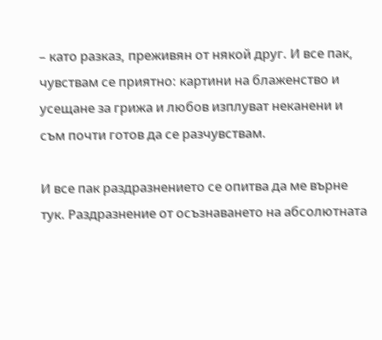– като разказ, преживян от някой друг. И все пак, чувствам се приятно: картини на блаженство и усещане за грижа и любов изплуват неканени и съм почти готов да се разчувствам.

И все пак раздразнението се опитва да ме върне тук. Раздразнение от осъзнаването на абсолютната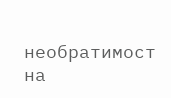необратимост на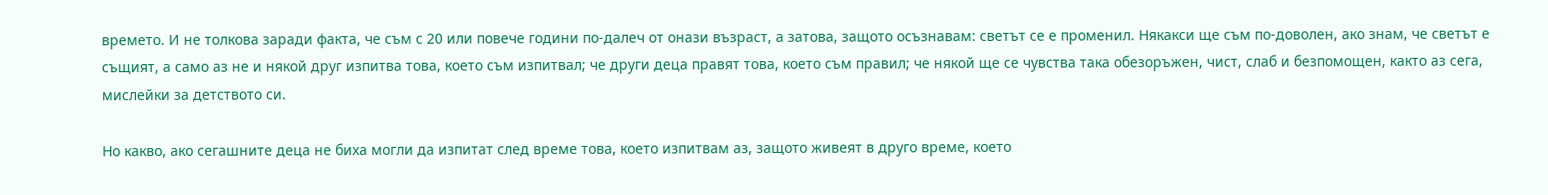времето. И не толкова заради факта, че съм с 20 или повече години по-далеч от онази възраст, а затова, защото осъзнавам: светът се е променил. Някакси ще съм по-доволен, ако знам, че светът е същият, а само аз не и някой друг изпитва това, което съм изпитвал; че други деца правят това, което съм правил; че някой ще се чувства така обезоръжен, чист, слаб и безпомощен, както аз сега, мислейки за детството си.

Но какво, ако сегашните деца не биха могли да изпитат след време това, което изпитвам аз, защото живеят в друго време, което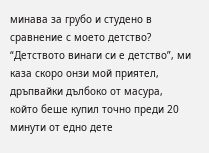минава за грубо и студено в сравнение с моето детство? “Детството винаги си е детство”, ми каза скоро онзи мой приятел, дръпвайки дълбоко от масура, който беше купил точно преди 20 минути от едно дете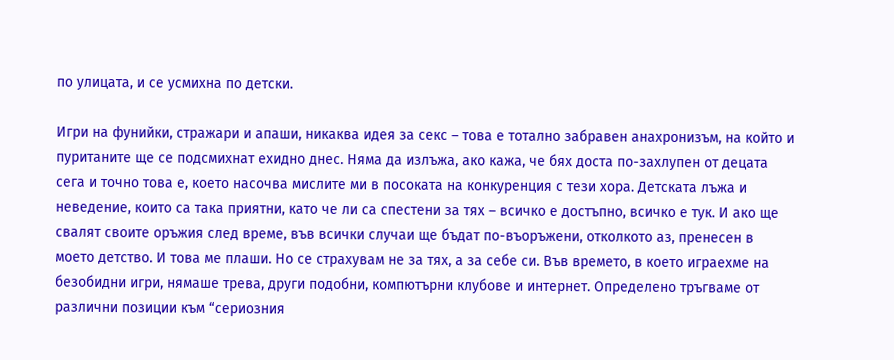по улицата, и се усмихна по детски.

Игри на фунийки, стражари и апаши, никаква идея за секс – това е тотално забравен анахронизъм, на който и пуританите ще се подсмихнат ехидно днес. Няма да излъжа, ако кажа, че бях доста по-захлупен от децата сега и точно това е, което насочва мислите ми в посоката на конкуренция с тези хора. Детската лъжа и неведение, които са така приятни, като че ли са спестени за тях – всичко е достъпно, всичко е тук. И ако ще свалят своите оръжия след време, във всички случаи ще бъдат по-въоръжени, отколкото аз, пренесен в моето детство. И това ме плаши. Но се страхувам не за тях, а за себе си. Във времето, в което играехме на безобидни игри, нямаше трева, други подобни, компютърни клубове и интернет. Определено тръгваме от различни позиции към “сериозния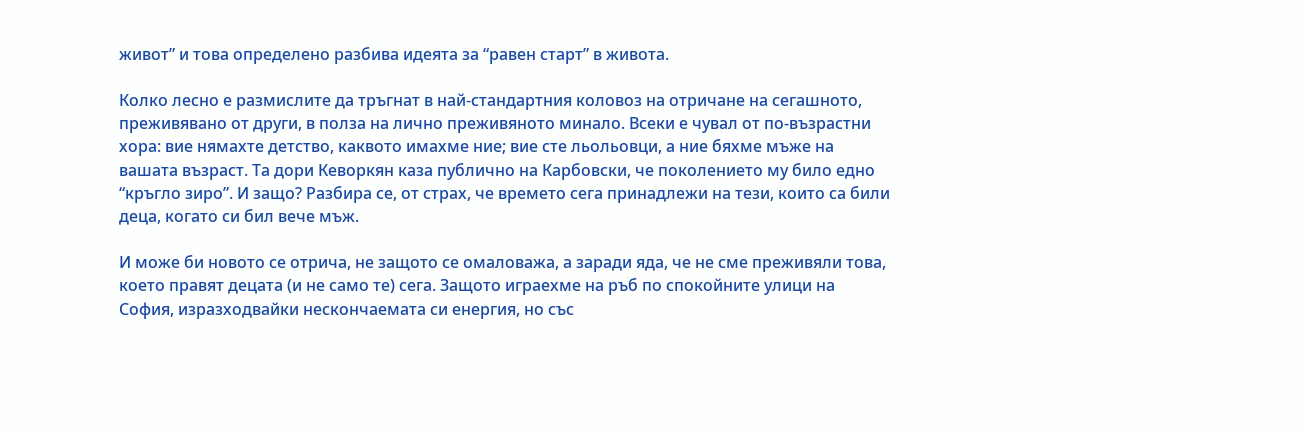живот” и това определено разбива идеята за “равен старт” в живота.

Колко лесно е размислите да тръгнат в най-стандартния коловоз на отричане на сегашното, преживявано от други, в полза на лично преживяното минало. Всеки е чувал от по-възрастни хора: вие нямахте детство, каквото имахме ние; вие сте льольовци, а ние бяхме мъже на вашата възраст. Та дори Кеворкян каза публично на Карбовски, че поколението му било едно “кръгло зиро”. И защо? Разбира се, от страх, че времето сега принадлежи на тези, които са били деца, когато си бил вече мъж.

И може би новото се отрича, не защото се омаловажа, а заради яда, че не сме преживяли това, което правят децата (и не само те) сега. Защото играехме на ръб по спокойните улици на София, изразходвайки нескончаемата си енергия, но със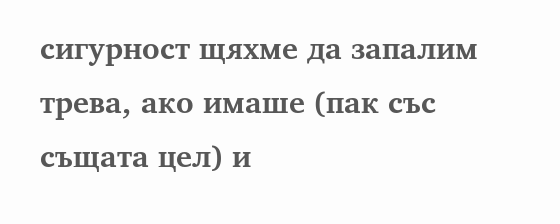сигурност щяхме да запалим трева, ако имаше (пак със същата цел) и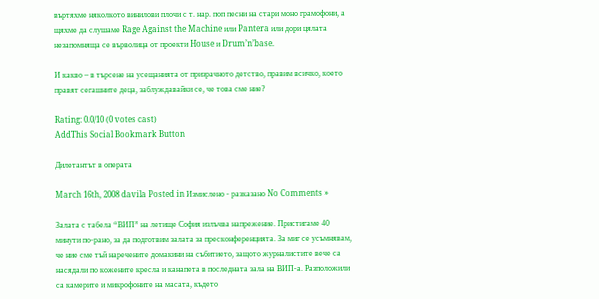въртяхме няколкото винилови плочи с т. нар. поп песни на стари моно грамофони, а щяхме да слушаме Rage Against the Machine или Pantera или дори цялата незапомняща се върволица от проекти House и Drum’n’base.

И какво – в търсене на усещанията от призрачното детство, правим всичко, което правят сегашните деца, заблуждавайки се, че това сме ние?

Rating: 0.0/10 (0 votes cast)
AddThis Social Bookmark Button

Дилетантът в операта

March 16th, 2008 davila Posted in Измислено - разказано No Comments »

Залата с табела “ВИП” на летище София излъчва напрежение. Пристигаме 40 минути по-рано, за да подготвим залата за пресконференцията. За миг се усъмнявам, че ние сме тъй наречените домакини на събитието, защото журналистите вече са насядали по кожените кресла и канапета в последната зала на ВИП-а. Разположили са камерите и микрофоните на масата, където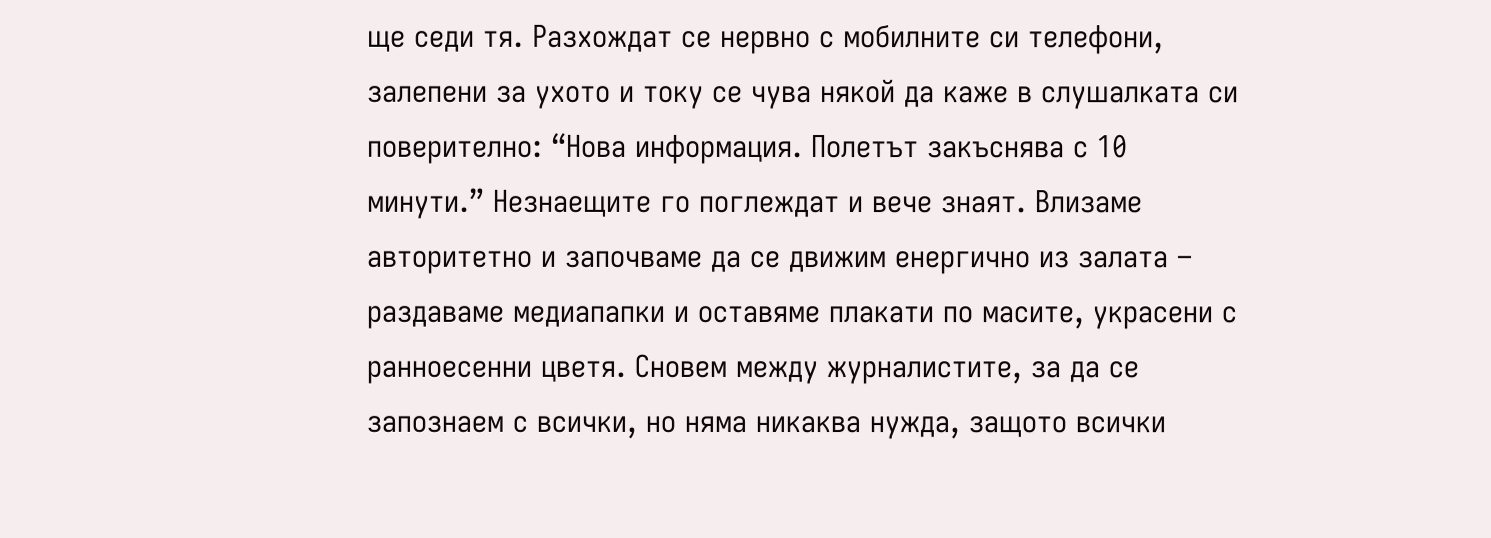ще седи тя. Разхождат се нервно с мобилните си телефони, залепени за ухото и току се чува някой да каже в слушалката си поверително: “Нова информация. Полетът закъснява с 10 минути.” Незнаещите го поглеждат и вече знаят. Влизаме авторитетно и започваме да се движим енергично из залата – раздаваме медиапапки и оставяме плакати по масите, украсени с ранноесенни цветя. Сновем между журналистите, за да се запознаем с всички, но няма никаква нужда, защото всички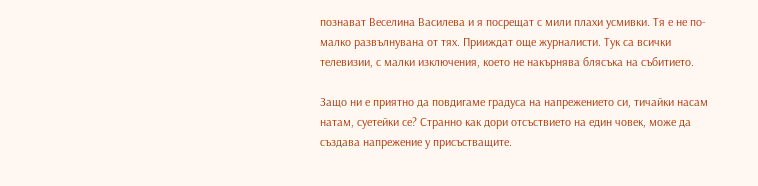познават Веселина Василева и я посрещат с мили плахи усмивки. Тя е не по-малко развълнувана от тях. Прииждат още журналисти. Тук са всички телевизии, с малки изключения, което не накърнява блясъка на събитието.

Защо ни е приятно да повдигаме градуса на напрежението си, тичайки насам натам, суетейки се? Странно как дори отсъствието на един човек, може да създава напрежение у присъстващите.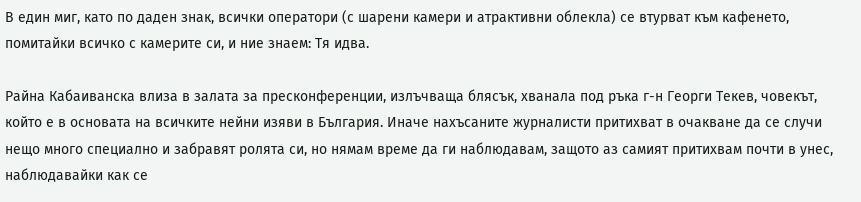В един миг, като по даден знак, всички оператори (с шарени камери и атрактивни облекла) се втурват към кафенето, помитайки всичко с камерите си, и ние знаем: Тя идва.

Райна Кабаиванска влиза в залата за пресконференции, излъчваща блясък, хванала под ръка г-н Георги Текев, човекът, който е в основата на всичките нейни изяви в България. Иначе нахъсаните журналисти притихват в очакване да се случи нещо много специално и забравят ролята си, но нямам време да ги наблюдавам, защото аз самият притихвам почти в унес, наблюдавайки как се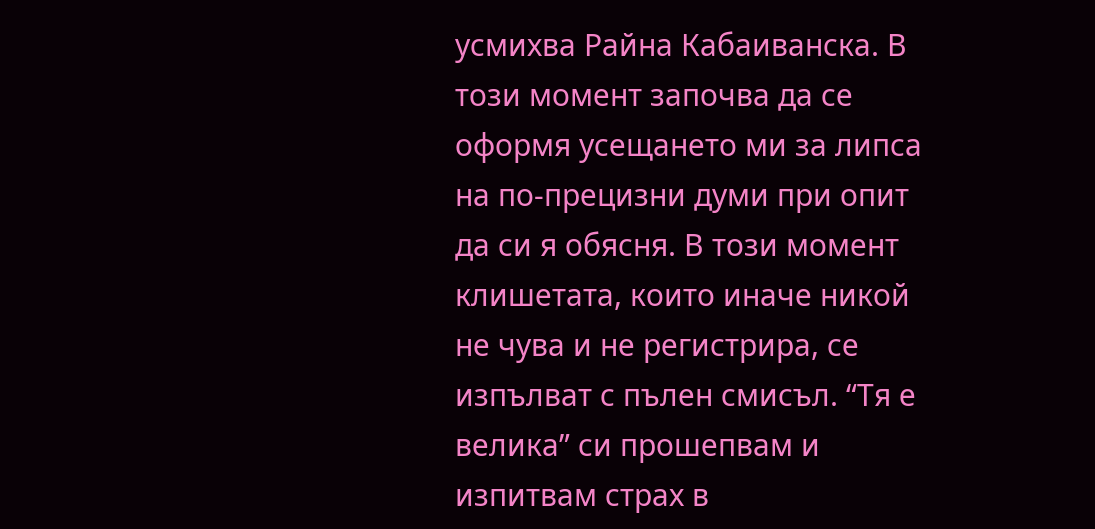усмихва Райна Кабаиванска. В този момент започва да се оформя усещането ми за липса на по-прецизни думи при опит да си я обясня. В този момент клишетата, които иначе никой не чува и не регистрира, се изпълват с пълен смисъл. “Тя е велика” си прошепвам и изпитвам страх в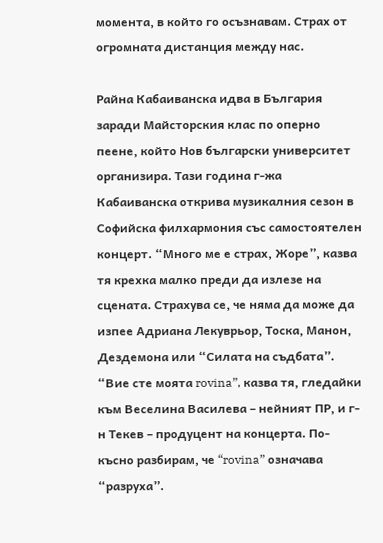момента, в който го осъзнавам. Страх от огромната дистанция между нас.

Райна Кабаиванска идва в България заради Майсторския клас по оперно пеене, който Нов български университет организира. Тази година г-жа Кабаиванска открива музикалния сезон в Софийска филхармония със самостоятелен концерт. “Много ме е страх, Жоре”, казва тя крехка малко преди да излезе на сцената. Страхува се, че няма да може да изпее Адриана Лекуврьор, Тоска, Манон, Дездемона или “Силата на съдбата”. “Вие сте моята rovina”, казва тя, гледайки към Веселина Василева – нейният ПР, и г-н Текев – продуцент на концерта. По-късно разбирам, че “rovina” означава “разруха”.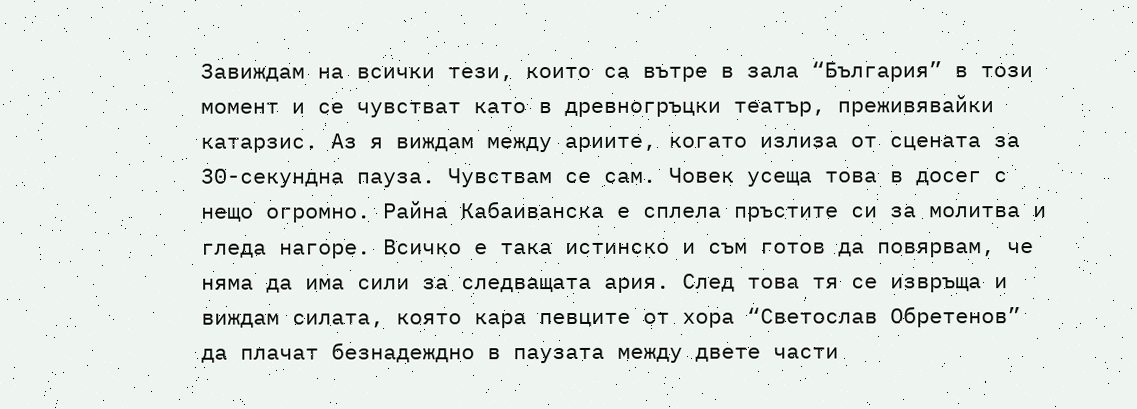Завиждам на всички тези, които са вътре в зала “България” в този момент и се чувстват като в древногръцки театър, преживявайки катарзис. Аз я виждам между ариите, когато излиза от сцената за 30-секундна пауза. Чувствам се сам. Човек усеща това в досег с нещо огромно. Райна Кабаиванска е сплела пръстите си за молитва и гледа нагоре. Всичко е така истинско и съм готов да повярвам, че няма да има сили за следващата ария. След това тя се извръща и виждам силата, която кара певците от хора “Светослав Обретенов” да плачат безнадеждно в паузата между двете части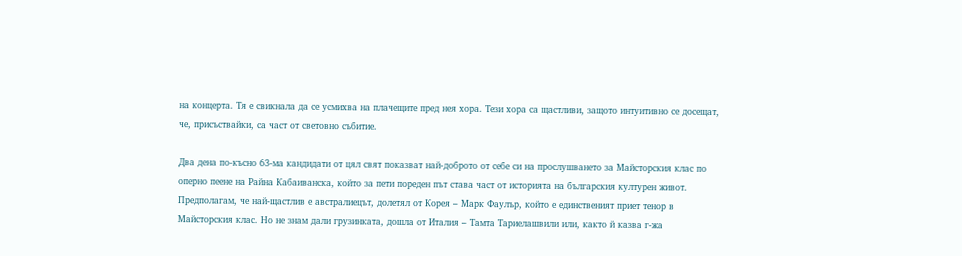на концерта. Тя е свикнала да се усмихва на плачещите пред нея хора. Тези хора са щастливи, защото интуитивно се досещат, че, присъствайки, са част от световно събитие.

Два дена по-късно 63-ма кандидати от цял свят показват най-доброто от себе си на прослушването за Майсторския клас по оперно пеене на Райна Кабаиванска, който за пети пореден път става част от историята на българския културен живот. Предполагам, че най-щастлив е австралиецът, долетял от Корея – Марк Фаулър, който е единственият приет тенор в Майсторския клас. Но не знам дали грузинката, дошла от Италия – Тамта Тариелашвили или, както й казва г-жа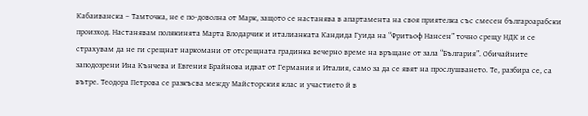Кабаиванска – Тамточка, не е по-доволна от Марк, защото се настанява в апартамента на своя приятелка със смесен българоарабски произход. Настанявам полякинята Марта Влодарчик и италианката Кандида Гуида на “Фритьоф Нансен” точно срещу НДК и се страхувам да не ги срещнат наркомани от отсрещната градинка вечерно време на връщане от зала “България”. Обичайните заподозрени Ина Кънчева и Евгения Брайнова идват от Германия и Италия, само за да се явят на прослушването. Те, разбира се, са вътре. Теодора Петрова се разкъсва между Майсторския клас и участието й в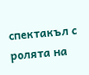спектакъл с ролята на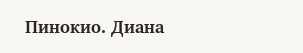Пинокио. Диана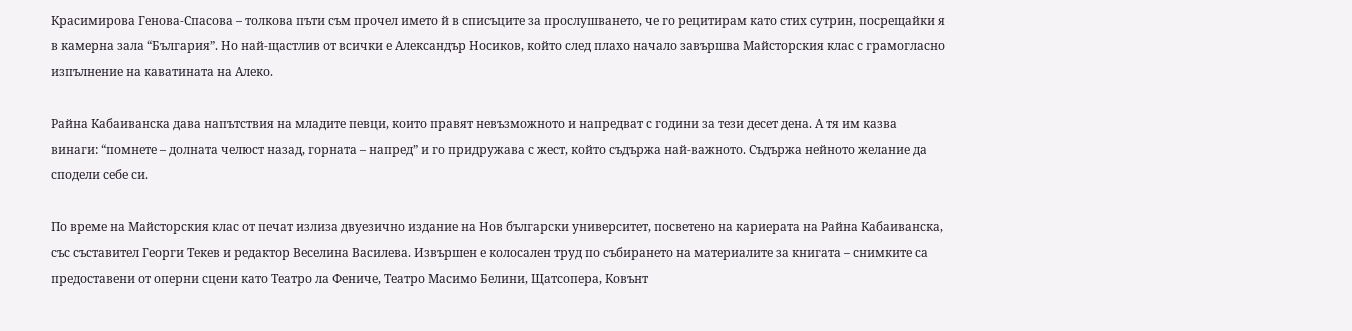Красимирова Генова-Спасова – толкова пъти съм прочел името й в списъците за прослушването, че го рецитирам като стих сутрин, посрещайки я в камерна зала “България”. Но най-щастлив от всички е Александър Носиков, който след плахо начало завършва Майсторския клас с грамогласно изпълнение на каватината на Алеко.

Райна Кабаиванска дава напътствия на младите певци, които правят невъзможното и напредват с години за тези десет дена. А тя им казва винаги: “помнете – долната челюст назад, горната – напред” и го придружава с жест, който съдържа най-важното. Съдържа нейното желание да сподели себе си.

По време на Майсторския клас от печат излиза двуезично издание на Нов български университет, посветено на кариерата на Райна Кабаиванска, със съставител Георги Текев и редактор Веселина Василева. Извършен е колосален труд по събирането на материалите за книгата – снимките са предоставени от оперни сцени като Театро ла Фениче, Театро Масимо Белини, Щатсопера, Ковънт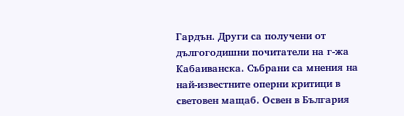Гардън. Други са получени от дългогодишни почитатели на г-жа Кабаиванска. Събрани са мнения на най-известните оперни критици в световен мащаб. Освен в България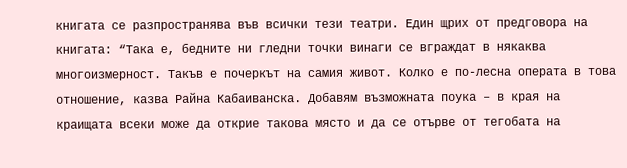книгата се разпространява във всички тези театри. Един щрих от предговора на книгата: “Така е, бедните ни гледни точки винаги се вграждат в някаква многоизмерност. Такъв е почеркът на самия живот. Колко е по-лесна операта в това отношение, казва Райна Кабаиванска. Добавям възможната поука – в края на краищата всеки може да открие такова място и да се отърве от тегобата на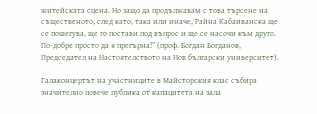житейската сцена. Но защо да продължавам с това търсене на същественото, след като, така или иначе, Райна Кабаиванска ще се пошегува, ще го постави под въпрос и ще се насочи към друго. По-добре просто да я прегърна!” (проф. Богдан Богданов, Председател на Настоятелството на Нов български университет).

Галаконцертът на участниците в Майсторския клас събира значително повече публика от капацитета на зала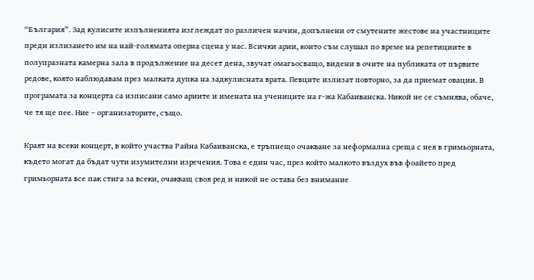“България”. Зад кулисите изпълненията изглеждат по различен начин, допълнени от смутените жестове на участниците преди излизането им на най-голямата оперна сцена у нас. Всички арии, които съм слушал по време на репетициите в полупразната камерна зала в продължение на десет дена, звучат омагьосващо, видени в очите на публиката от първите редове, която наблюдавам през малката дупка на задкулисната врата. Певците излизат повторно, за да приемат овации. В програмата за концерта са изписани само ариите и имената на учениците на г-жа Кабаиванска. Никой не се съмнява, обаче, че тя ще пее. Ние – организаторите, също.

Краят на всеки концерт, в който участва Райна Кабаиванска, е тръпнещо очакване за неформална среща с нея в гримьорната, където могат да бъдат чути изумителни изречения. Това е един час, през който малкото въздух във фоайето пред гримьорната все пак стига за всеки, очакващ своя ред и никой не остава без внимание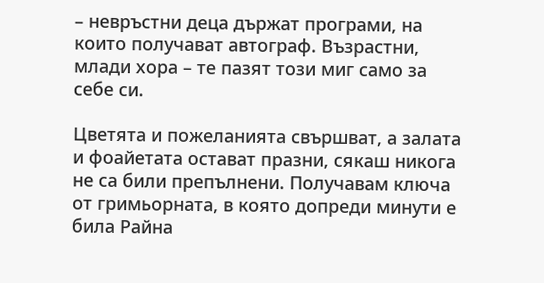– невръстни деца държат програми, на които получават автограф. Възрастни, млади хора – те пазят този миг само за себе си.

Цветята и пожеланията свършват, а залата и фоайетата остават празни, сякаш никога не са били препълнени. Получавам ключа от гримьорната, в която допреди минути е била Райна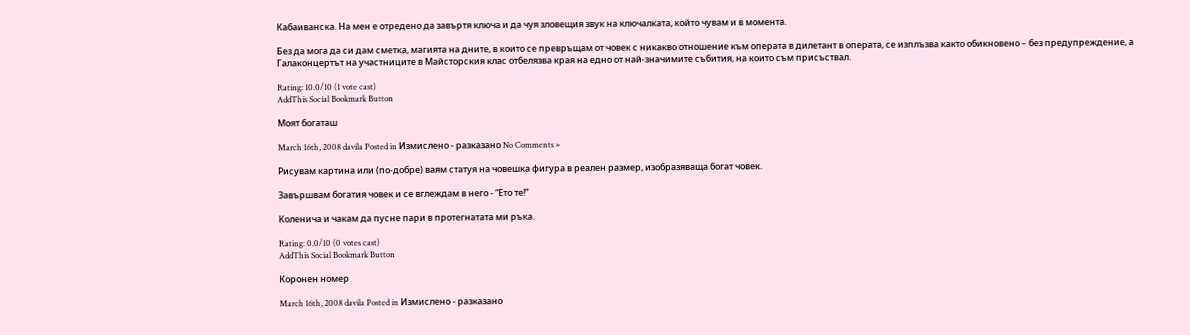Кабаиванска. На мен е отредено да завъртя ключа и да чуя зловещия звук на ключалката, който чувам и в момента.

Без да мога да си дам сметка, магията на дните, в които се превръщам от човек с никакво отношение към операта в дилетант в операта, се изплъзва както обикновено – без предупреждение, а Галаконцертът на участниците в Майсторския клас отбелязва края на едно от най-значимите събития, на които съм присъствал.

Rating: 10.0/10 (1 vote cast)
AddThis Social Bookmark Button

Моят богаташ

March 16th, 2008 davila Posted in Измислено - разказано No Comments »

Рисувам картина или (по-добре) ваям статуя на човешка фигура в реален размер, изобразяваща богат човек.

Завършвам богатия човек и се вглеждам в него - “Ето те!”

Коленича и чакам да пусне пари в протегнатата ми ръка.

Rating: 0.0/10 (0 votes cast)
AddThis Social Bookmark Button

Коронен номер

March 16th, 2008 davila Posted in Измислено - разказано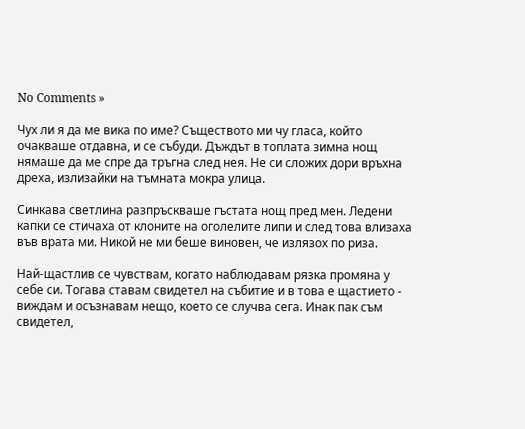No Comments »

Чух ли я да ме вика по име? Съществото ми чу гласа, който очакваше отдавна, и се събуди. Дъждът в топлата зимна нощ нямаше да ме спре да тръгна след нея. Не си сложих дори връхна дреха, излизайки на тъмната мокра улица.

Синкава светлина разпръскваше гъстата нощ пред мен. Ледени капки се стичаха от клоните на оголелите липи и след това влизаха във врата ми. Никой не ми беше виновен, че излязох по риза.

Най-щастлив се чувствам, когато наблюдавам рязка промяна у себе си. Тогава ставам свидетел на събитие и в това е щастието - виждам и осъзнавам нещо, което се случва сега. Инак пак съм свидетел,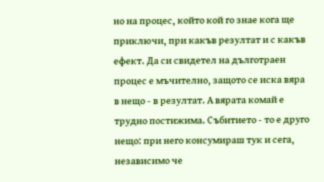но на процес, който кой го знае кога ще приключи, при какъв резултат и с какъв ефект. Да си свидетел на дълготраен процес е мъчително, защото се иска вяра в нещо - в резултат. А вярата комай е трудно постижима. Събитието - то е друго нещо: при него консумираш тук и сега, независимо че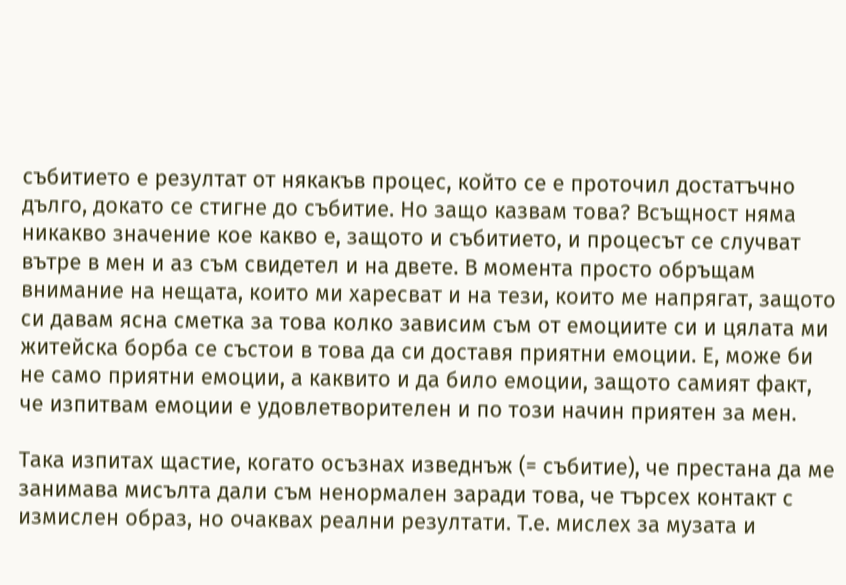събитието е резултат от някакъв процес, който се е проточил достатъчно дълго, докато се стигне до събитие. Но защо казвам това? Всъщност няма никакво значение кое какво е, защото и събитието, и процесът се случват вътре в мен и аз съм свидетел и на двете. В момента просто обръщам внимание на нещата, които ми харесват и на тези, които ме напрягат, защото си давам ясна сметка за това колко зависим съм от емоциите си и цялата ми житейска борба се състои в това да си доставя приятни емоции. Е, може би не само приятни емоции, а каквито и да било емоции, защото самият факт, че изпитвам емоции е удовлетворителен и по този начин приятен за мен.

Така изпитах щастие, когато осъзнах изведнъж (= събитие), че престана да ме занимава мисълта дали съм ненормален заради това, че търсех контакт с измислен образ, но очаквах реални резултати. Т.е. мислех за музата и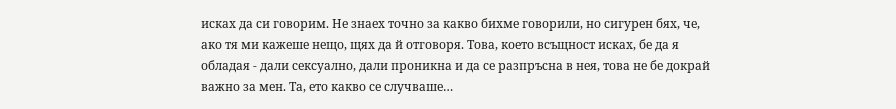исках да си говорим. Не знаех точно за какво бихме говорили, но сигурен бях, че, ако тя ми кажеше нещо, щях да й отговоря. Това, което всъщност исках, бе да я обладая - дали сексуално, дали проникна и да се разпръсна в нея, това не бе докрай важно за мен. Та, ето какво се случваше…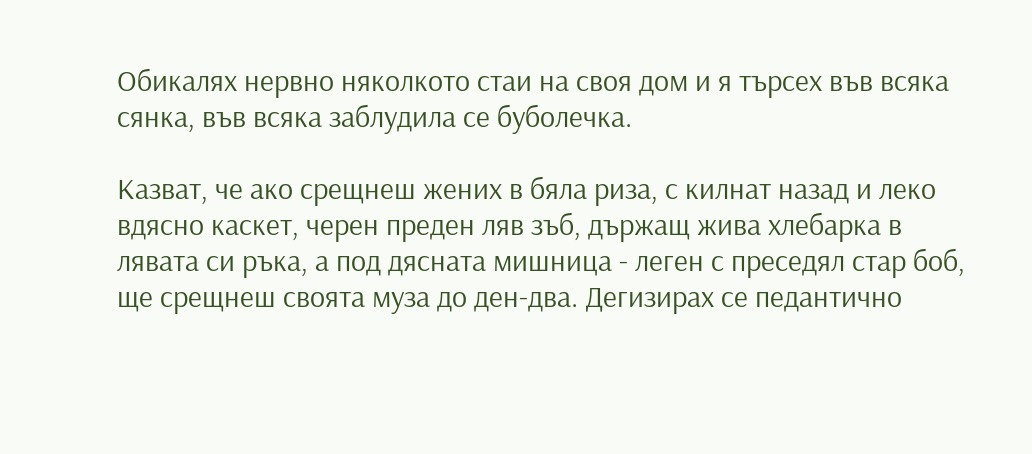Обикалях нервно няколкото стаи на своя дом и я търсех във всяка сянка, във всяка заблудила се буболечка.

Казват, че ако срещнеш жених в бяла риза, с килнат назад и леко вдясно каскет, черен преден ляв зъб, държащ жива хлебарка в лявата си ръка, а под дясната мишница - леген с преседял стар боб, ще срещнеш своята муза до ден-два. Дегизирах се педантично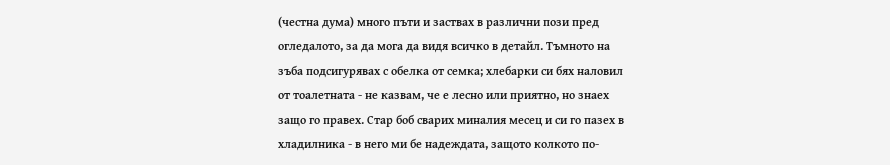(честна дума) много пъти и заствах в различни пози пред огледалото, за да мога да видя всичко в детайл. Тъмното на зъба подсигурявах с обелка от семка; хлебарки си бях наловил от тоалетната - не казвам, че е лесно или приятно, но знаех защо го правех. Стар боб сварих миналия месец и си го пазех в хладилника - в него ми бе надеждата, защото колкото по-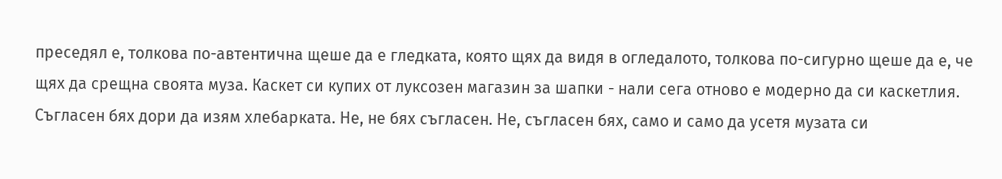преседял е, толкова по-автентична щеше да е гледката, която щях да видя в огледалото, толкова по-сигурно щеше да е, че щях да срещна своята муза. Каскет си купих от луксозен магазин за шапки - нали сега отново е модерно да си каскетлия. Съгласен бях дори да изям хлебарката. Не, не бях съгласен. Не, съгласен бях, само и само да усетя музата си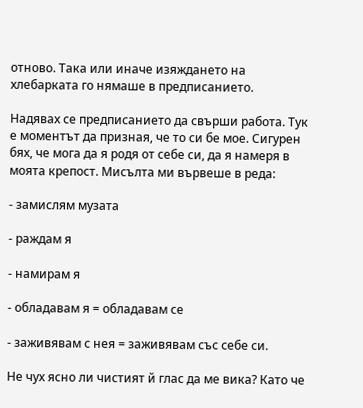отново. Така или иначе изяждането на хлебарката го нямаше в предписанието.

Надявах се предписанието да свърши работа. Тук е моментът да призная, че то си бе мое. Сигурен бях, че мога да я родя от себе си, да я намеря в моята крепост. Мисълта ми вървеше в реда:

- замислям музата

- раждам я

- намирам я

- обладавам я = обладавам се

- заживявам с нея = заживявам със себе си.

Не чух ясно ли чистият й глас да ме вика? Като че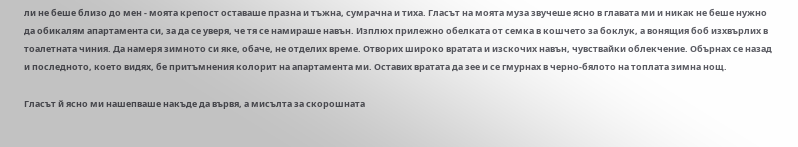ли не беше близо до мен - моята крепост оставаше празна и тъжна, сумрачна и тиха. Гласът на моята муза звучеше ясно в главата ми и никак не беше нужно да обикалям апартамента си, за да се уверя, че тя се намираше навън. Изплюх прилежно обелката от семка в кошчето за боклук, а вонящия боб изхвърлих в тоалетната чиния. Да намеря зимното си яке, обаче, не отделих време. Отворих широко вратата и изскочих навън, чувствайки облекчение. Обърнах се назад и последното, което видях, бе притъмнения колорит на апартамента ми. Оставих вратата да зее и се гмурнах в черно-бялото на топлата зимна нощ.

Гласът й ясно ми нашепваше накъде да вървя, а мисълта за скорошната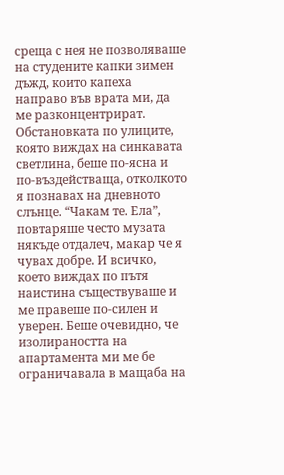среща с нея не позволяваше на студените капки зимен дъжд, които капеха направо във врата ми, да ме разконцентрират. Обстановката по улиците, която виждах на синкавата светлина, беше по-ясна и по-въздействаща, отколкото я познавах на дневното слънце. “Чакам те. Ела”, повтаряше често музата някъде отдалеч, макар че я чувах добре. И всичко, което виждах по пътя наистина съществуваше и ме правеше по-силен и уверен. Беше очевидно, че изолираността на апартамента ми ме бе ограничавала в мащаба на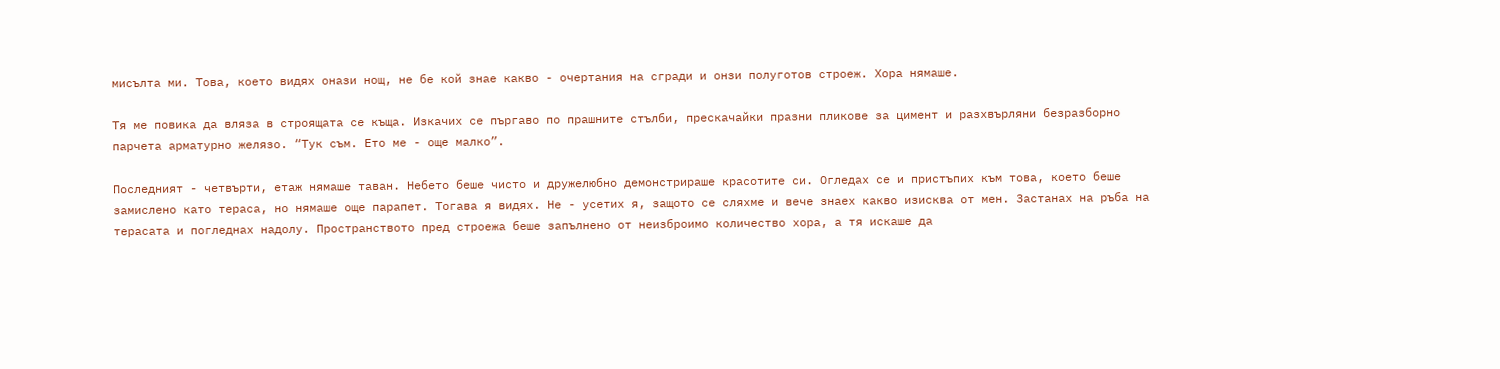мисълта ми. Това, което видях онази нощ, не бе кой знае какво - очертания на сгради и онзи полуготов строеж. Хора нямаше.

Тя ме повика да вляза в строящата се къща. Изкачих се пъргаво по прашните стълби, прескачайки празни пликове за цимент и разхвърляни безразборно парчета арматурно желязо. “Тук съм. Ето ме - още малко”.

Последният - четвърти, етаж нямаше таван. Небето беше чисто и дружелюбно демонстрираше красотите си. Огледах се и пристъпих към това, което беше замислено като тераса, но нямаше още парапет. Тогава я видях. Не - усетих я, защото се сляхме и вече знаех какво изисква от мен. Застанах на ръба на терасата и погледнах надолу. Пространството пред строежа беше запълнено от неизброимо количество хора, а тя искаше да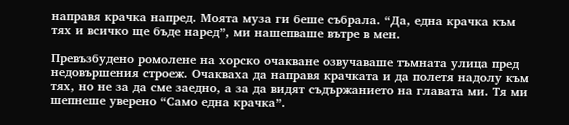направя крачка напред. Моята муза ги беше събрала. “Да, една крачка към тях и всичко ще бъде наред”, ми нашепваше вътре в мен.

Превъзбудено ромолене на хорско очакване озвучаваше тъмната улица пред недовършения строеж. Очакваха да направя крачката и да полетя надолу към тях, но не за да сме заедно, а за да видят съдържанието на главата ми. Тя ми шепнеше уверено “Само една крачка”.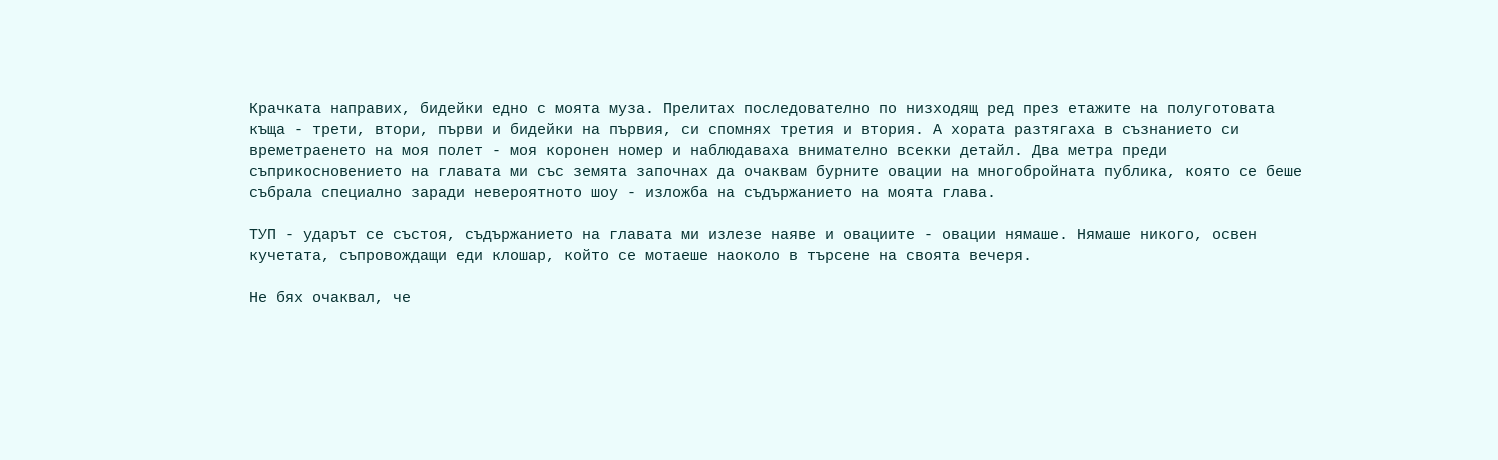Крачката направих, бидейки едно с моята муза. Прелитах последователно по низходящ ред през етажите на полуготовата къща - трети, втори, първи и бидейки на първия, си спомнях третия и втория. А хората разтягаха в съзнанието си времетраенето на моя полет - моя коронен номер и наблюдаваха внимателно всекки детайл. Два метра преди съприкосновението на главата ми със земята започнах да очаквам бурните овации на многобройната публика, която се беше събрала специално заради невероятното шоу - изложба на съдържанието на моята глава.

ТУП - ударът се състоя, съдържанието на главата ми излезе наяве и овациите - овации нямаше. Нямаше никого, освен кучетата, съпровождащи еди клошар, който се мотаеше наоколо в търсене на своята вечеря.

Не бях очаквал, че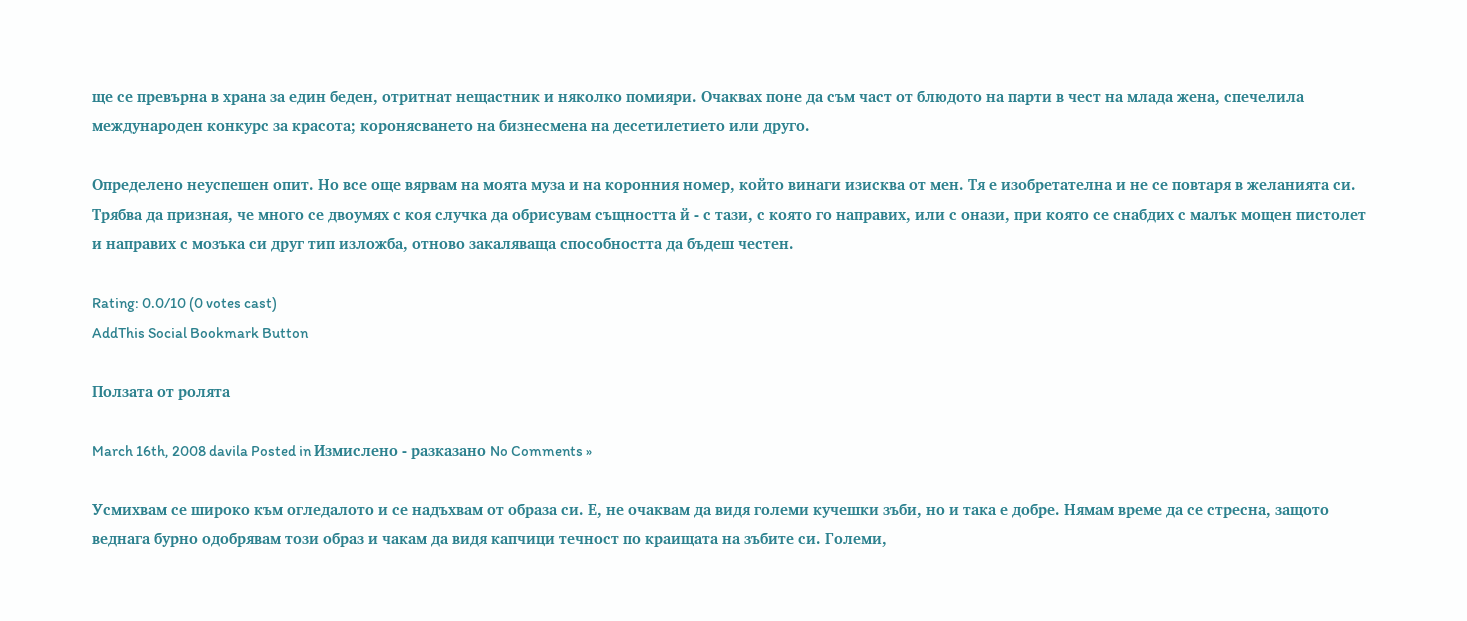ще се превърна в храна за един беден, отритнат нещастник и няколко помияри. Очаквах поне да съм част от блюдото на парти в чест на млада жена, спечелила международен конкурс за красота; коронясването на бизнесмена на десетилетието или друго.

Определено неуспешен опит. Но все още вярвам на моята муза и на коронния номер, който винаги изисква от мен. Тя е изобретателна и не се повтаря в желанията си. Трябва да призная, че много се двоумях с коя случка да обрисувам същността й - с тази, с която го направих, или с онази, при която се снабдих с малък мощен пистолет и направих с мозъка си друг тип изложба, отново закаляваща способността да бъдеш честен.

Rating: 0.0/10 (0 votes cast)
AddThis Social Bookmark Button

Ползата от ролята

March 16th, 2008 davila Posted in Измислено - разказано No Comments »

Усмихвам се широко към огледалото и се надъхвам от образа си. Е, не очаквам да видя големи кучешки зъби, но и така е добре. Нямам време да се стресна, защото веднага бурно одобрявам този образ и чакам да видя капчици течност по краищата на зъбите си. Големи,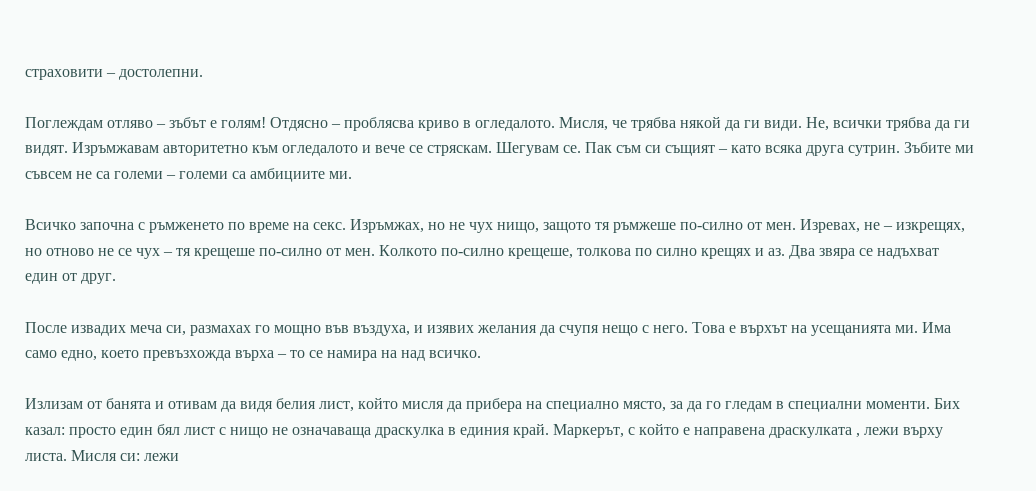страховити – достолепни.

Поглеждам отляво – зъбът е голям! Отдясно – проблясва криво в огледалото. Мисля, че трябва някой да ги види. Не, всички трябва да ги видят. Изръмжавам авторитетно към огледалото и вече се стряскам. Шегувам се. Пак съм си същият – като всяка друга сутрин. Зъбите ми съвсем не са големи – големи са амбициите ми.

Всичко започна с ръмженето по време на секс. Изръмжах, но не чух нищо, защото тя ръмжеше по-силно от мен. Изревах, не – изкрещях, но отново не се чух – тя крещеше по-силно от мен. Колкото по-силно крещеше, толкова по силно крещях и аз. Два звяра се надъхват един от друг.

После извадих меча си, размахах го мощно във въздуха, и изявих желания да счупя нещо с него. Това е върхът на усещанията ми. Има само едно, което превъзхожда върха – то се намира на над всичко.

Излизам от банята и отивам да видя белия лист, който мисля да прибера на специално място, за да го гледам в специални моменти. Бих казал: просто един бял лист с нищо не означаваща драскулка в единия край. Маркерът, с който е направена драскулката , лежи върху листа. Мисля си: лежи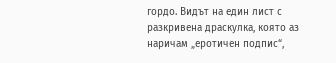гордо. Видът на един лист с разкривена драскулка, която аз наричам „еротичен подпис“,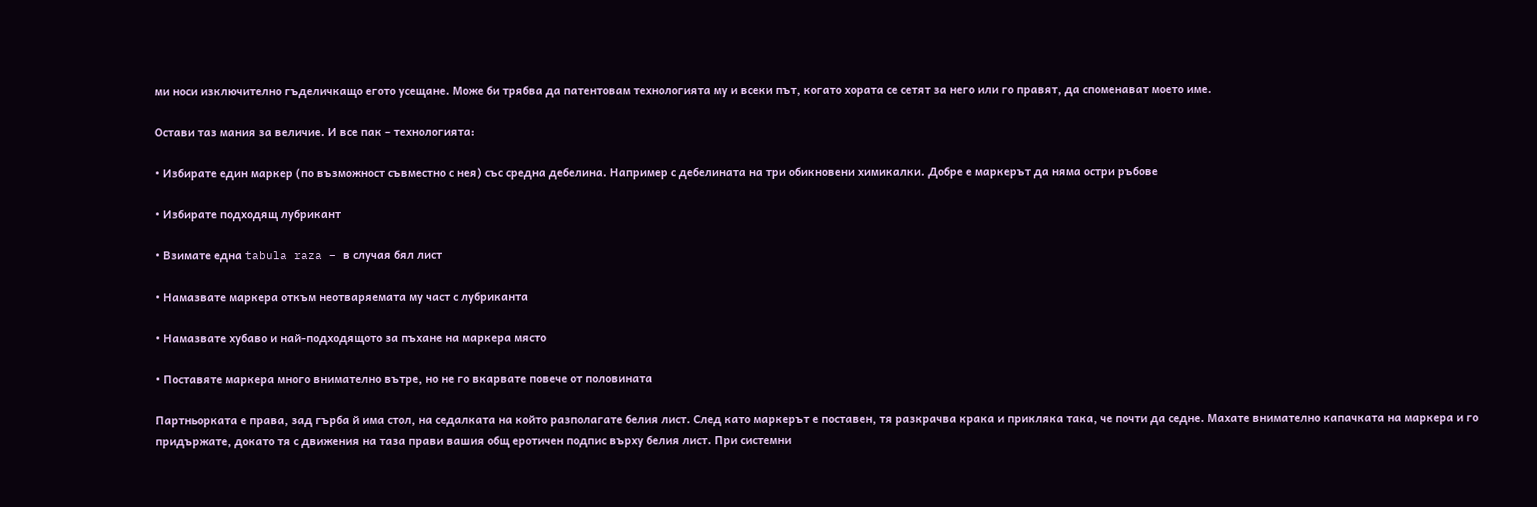ми носи изключително гъделичкащо егото усещане. Може би трябва да патентовам технологията му и всеки път, когато хората се сетят за него или го правят, да споменават моето име.

Остави таз мания за величие. И все пак – технологията:

• Избирате един маркер (по възможност съвместно с нея) със средна дебелина. Например с дебелината на три обикновени химикалки. Добре е маркерът да няма остри ръбове

• Избирате подходящ лубрикант

• Взимате една tabula raza – в случая бял лист

• Намазвате маркера откъм неотваряемата му част с лубриканта

• Намазвате хубаво и най-подходящото за пъхане на маркера място

• Поставяте маркера много внимателно вътре, но не го вкарвате повече от половината

Партньорката е права, зад гърба й има стол, на седалката на който разполагате белия лист. След като маркерът е поставен, тя разкрачва крака и прикляка така, че почти да седне. Махате внимателно капачката на маркера и го придържате, докато тя с движения на таза прави вашия общ еротичен подпис върху белия лист. При системни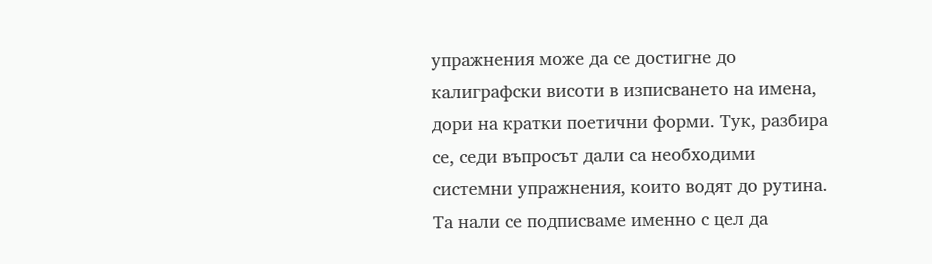упражнения може да се достигне до калиграфски висоти в изписването на имена, дори на кратки поетични форми. Тук, разбира се, седи въпросът дали са необходими системни упражнения, които водят до рутина. Та нали се подписваме именно с цел да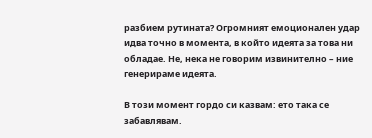разбием рутината? Огромният емоционален удар идва точно в момента, в който идеята за това ни обладае. Не, нека не говорим извинително – ние генерираме идеята.

В този момент гордо си казвам: ето така се забавлявам.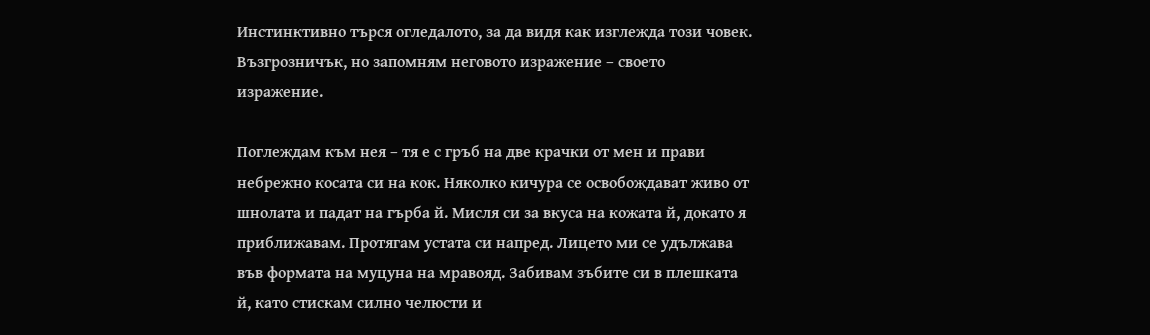Инстинктивно търся огледалото, за да видя как изглежда този човек. Възгрозничък, но запомням неговото изражение – своето изражение.

Поглеждам към нея – тя е с гръб на две крачки от мен и прави небрежно косата си на кок. Няколко кичура се освобождават живо от шнолата и падат на гърба й. Мисля си за вкуса на кожата й, докато я приближавам. Протягам устата си напред. Лицето ми се удължава във формата на муцуна на мравояд. Забивам зъбите си в плешката й, като стискам силно челюсти и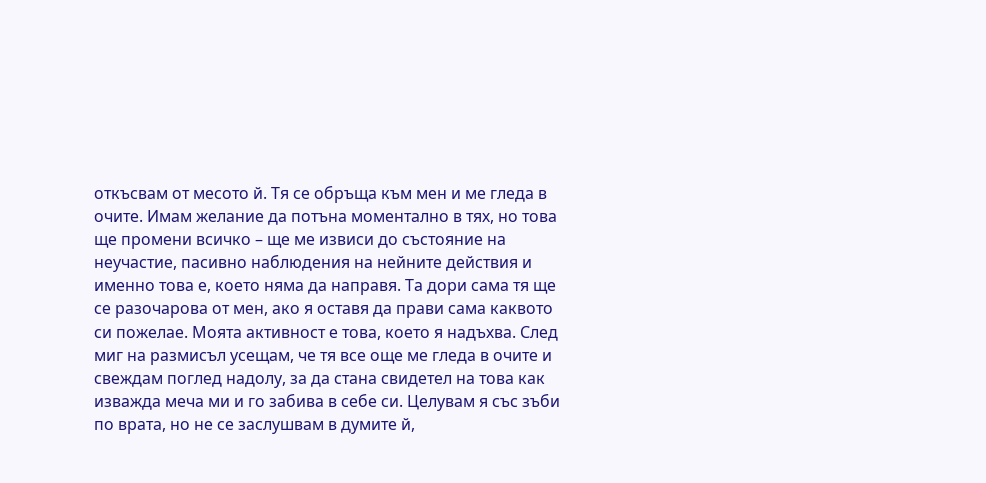откъсвам от месото й. Тя се обръща към мен и ме гледа в очите. Имам желание да потъна моментално в тях, но това ще промени всичко – ще ме извиси до състояние на неучастие, пасивно наблюдения на нейните действия и именно това е, което няма да направя. Та дори сама тя ще се разочарова от мен, ако я оставя да прави сама каквото си пожелае. Моята активност е това, което я надъхва. След миг на размисъл усещам, че тя все още ме гледа в очите и свеждам поглед надолу, за да стана свидетел на това как изважда меча ми и го забива в себе си. Целувам я със зъби по врата, но не се заслушвам в думите й,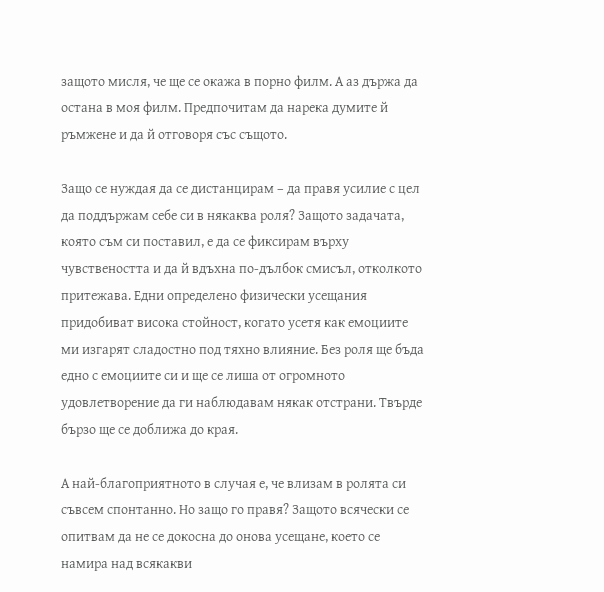защото мисля, че ще се окажа в порно филм. А аз държа да остана в моя филм. Предпочитам да нарека думите й ръмжене и да й отговоря със същото.

Защо се нуждая да се дистанцирам – да правя усилие с цел да поддържам себе си в някаква роля? Защото задачата, която съм си поставил, е да се фиксирам върху чувствеността и да й вдъхна по-дълбок смисъл, отколкото притежава. Едни определено физически усещания придобиват висока стойност, когато усетя как емоциите ми изгарят сладостно под тяхно влияние. Без роля ще бъда едно с емоциите си и ще се лиша от огромното удовлетворение да ги наблюдавам някак отстрани. Твърде бързо ще се доближа до края.

А най-благоприятното в случая е, че влизам в ролята си съвсем спонтанно. Но защо го правя? Защото всячески се опитвам да не се докосна до онова усещане, което се намира над всякакви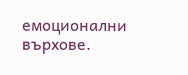емоционални върхове.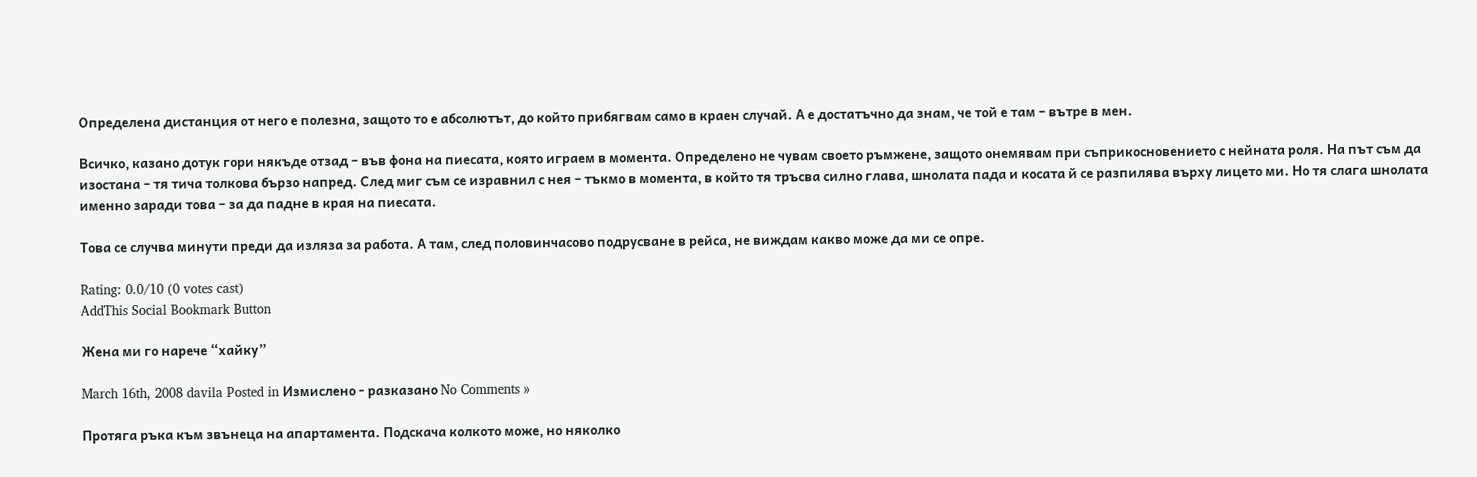Определена дистанция от него е полезна, защото то е абсолютът, до който прибягвам само в краен случай. А е достатъчно да знам, че той е там – вътре в мен.

Всичко, казано дотук гори някъде отзад – във фона на пиесата, която играем в момента. Определено не чувам своето ръмжене, защото онемявам при съприкосновението с нейната роля. На път съм да изостана – тя тича толкова бързо напред. След миг съм се изравнил с нея – тъкмо в момента, в който тя тръсва силно глава, шнолата пада и косата й се разпилява върху лицето ми. Но тя слага шнолата именно заради това – за да падне в края на пиесата.

Това се случва минути преди да изляза за работа. А там, след половинчасово подрусване в рейса, не виждам какво може да ми се опре.

Rating: 0.0/10 (0 votes cast)
AddThis Social Bookmark Button

Жена ми го нарече “хайку”

March 16th, 2008 davila Posted in Измислено - разказано No Comments »

Протяга ръка към звънеца на апартамента. Подскача колкото може, но няколко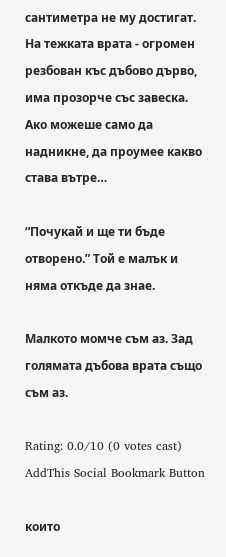сантиметра не му достигат. На тежката врата - огромен резбован къс дъбово дърво, има прозорче със завеска. Ако можеше само да надникне, да проумее какво става вътре…

“Почукай и ще ти бъде отворено.” Той е малък и няма откъде да знае.

Малкото момче съм аз. Зад голямата дъбова врата също съм аз.

Rating: 0.0/10 (0 votes cast)
AddThis Social Bookmark Button

които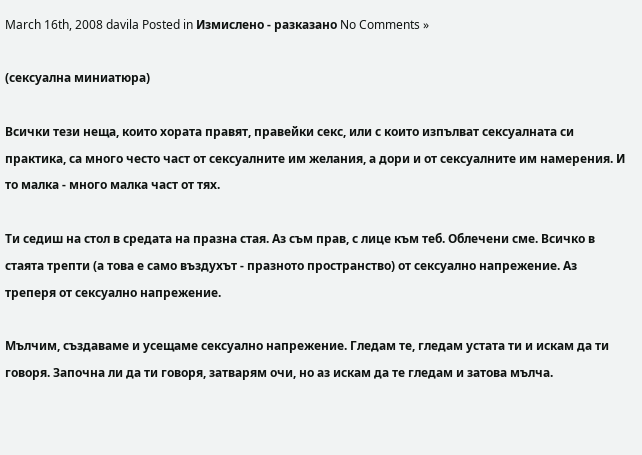March 16th, 2008 davila Posted in Измислено - разказано No Comments »

(сексуална миниатюра)

Всички тези неща, които хората правят, правейки секс, или с които изпълват сексуалната си практика, са много често част от сексуалните им желания, а дори и от сексуалните им намерения. И то малка - много малка част от тях.

Ти седиш на стол в средата на празна стая. Аз съм прав, с лице към теб. Облечени сме. Всичко в стаята трепти (а това е само въздухът - празното пространство) от сексуално напрежение. Аз треперя от сексуално напрежение.

Мълчим, създаваме и усещаме сексуално напрежение. Гледам те, гледам устата ти и искам да ти говоря. Започна ли да ти говоря, затварям очи, но аз искам да те гледам и затова мълча.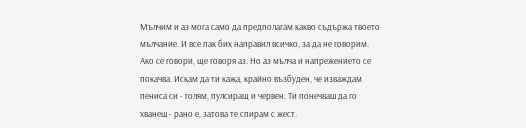Мълчим и аз мога само да предполагам какво съдържа твоето мълчание. И все пак бих направил всичко, за да не говорим. Ако се говори, ще говоря аз. Но аз мълча и напрежението се покачва. Искам да ти кажа, крайно възбуден, че изваждам пениса си - голям, пулсиращ и червен. Ти понечваш да го хванеш - рано е, затова те спирам с жест.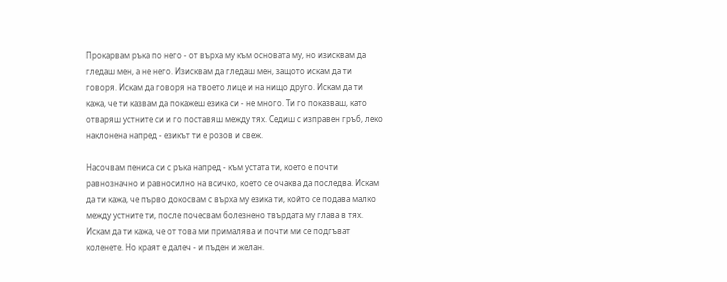Прокарвам ръка по него - от върха му към основата му, но изисквам да гледаш мен, а не него. Изисквам да гледаш мен, защото искам да ти говоря. Искам да говоря на твоето лице и на нищо друго. Искам да ти кажа, че ти казвам да покажеш езика си - не много. Ти го показваш, като отваряш устните си и го поставяш между тях. Седиш с изправен гръб, леко наклонена напред - езикът ти е розов и свеж.

Насочвам пениса си с ръка напред - към устата ти, което е почти равнозначно и равносилно на всичко, което се очаква да последва. Искам да ти кажа, че първо докосвам с върха му езика ти, който се подава малко между устните ти, после почесвам болезнено твърдата му глава в тях. Искам да ти кажа, че от това ми прималява и почти ми се подгъват коленете. Но краят е далеч - и пъден и желан.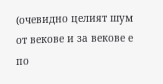(очевидно целият шум от векове и за векове е по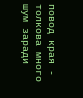повод края - толкова много шум заради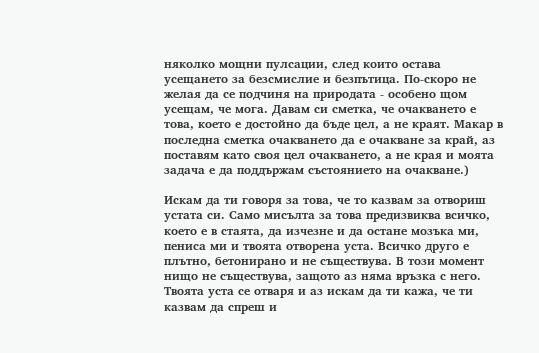няколко мощни пулсации, след които остава усещането за безсмислие и безпътица. По-скоро не желая да се подчиня на природата - особено щом усещам, че мога. Давам си сметка, че очакването е това, което е достойно да бъде цел, а не краят. Макар в последна сметка очакването да е очакване за край, аз поставям като своя цел очакването, а не края и моята задача е да поддържам състоянието на очакване.)

Искам да ти говоря за това, че то казвам за отвориш устата си. Само мисълта за това предизвиква всичко, което е в стаята, да изчезне и да остане мозъка ми, пениса ми и твоята отворена уста. Всичко друго е плътно, бетонирано и не съществува. В този момент нищо не съществува, защото аз няма връзка с него. Твоята уста се отваря и аз искам да ти кажа, че ти казвам да спреш и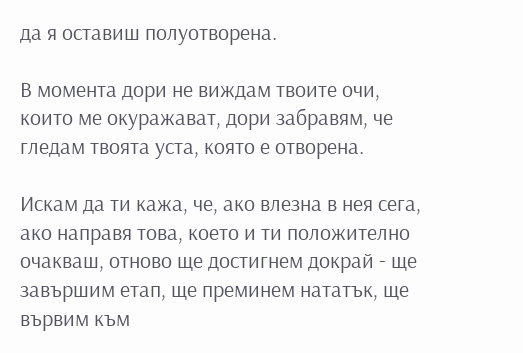да я оставиш полуотворена.

В момента дори не виждам твоите очи, които ме окуражават, дори забравям, че гледам твоята уста, която е отворена.

Искам да ти кажа, че, ако влезна в нея сега, ако направя това, което и ти положително очакваш, отново ще достигнем докрай - ще завършим етап, ще преминем нататък, ще вървим към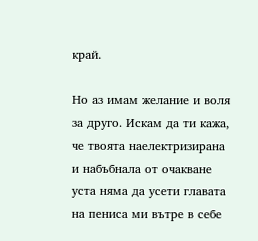край.

Но аз имам желание и воля за друго. Искам да ти кажа, че твоята наелектризирана и набъбнала от очакване уста няма да усети главата на пениса ми вътре в себе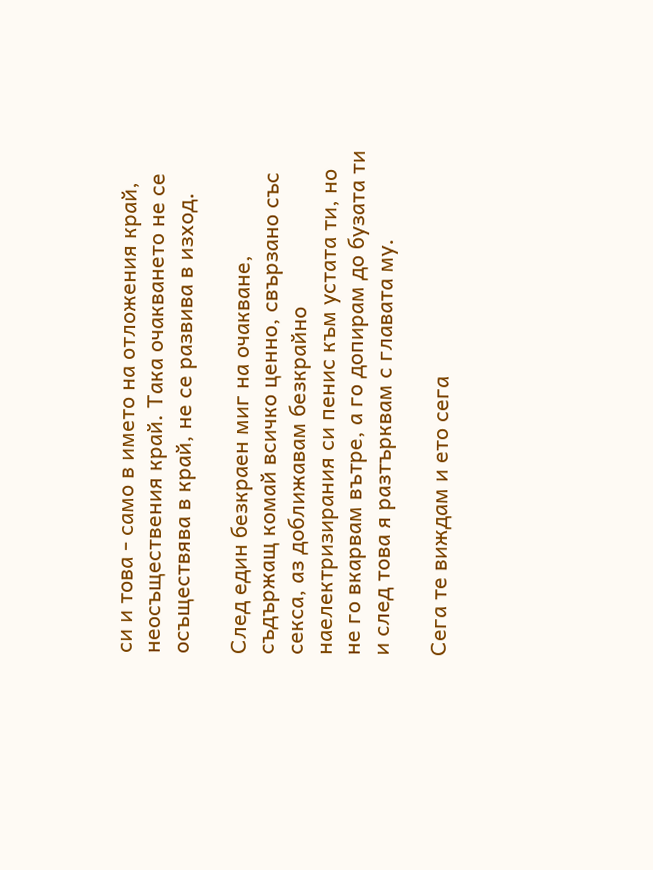си и това - само в името на отложения край, неосъществения край. Така очакването не се осъществява в край, не се развива в изход.

След един безкраен миг на очакване, съдържащ комай всичко ценно, свързано със секса, аз доближавам безкрайно наелектризирания си пенис към устата ти, но не го вкарвам вътре, а го допирам до бузата ти и след това я разтърквам с главата му.

Сега те виждам и ето сега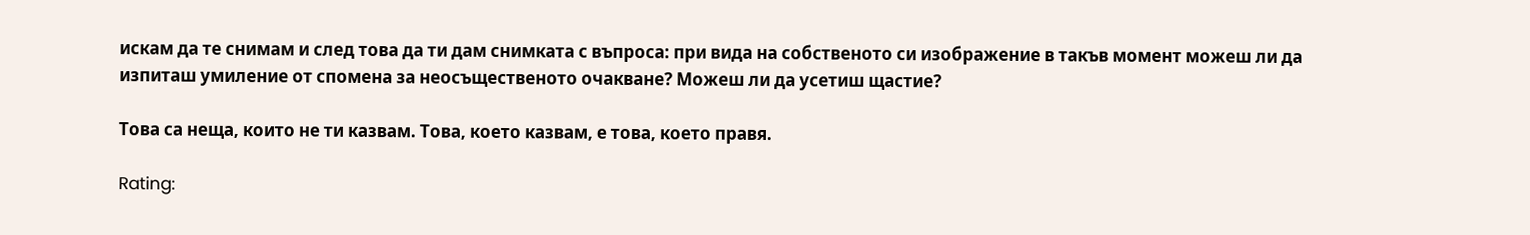искам да те снимам и след това да ти дам снимката с въпроса: при вида на собственото си изображение в такъв момент можеш ли да изпиташ умиление от спомена за неосъщественото очакване? Можеш ли да усетиш щастие?

Това са неща, които не ти казвам. Това, което казвам, е това, което правя.

Rating: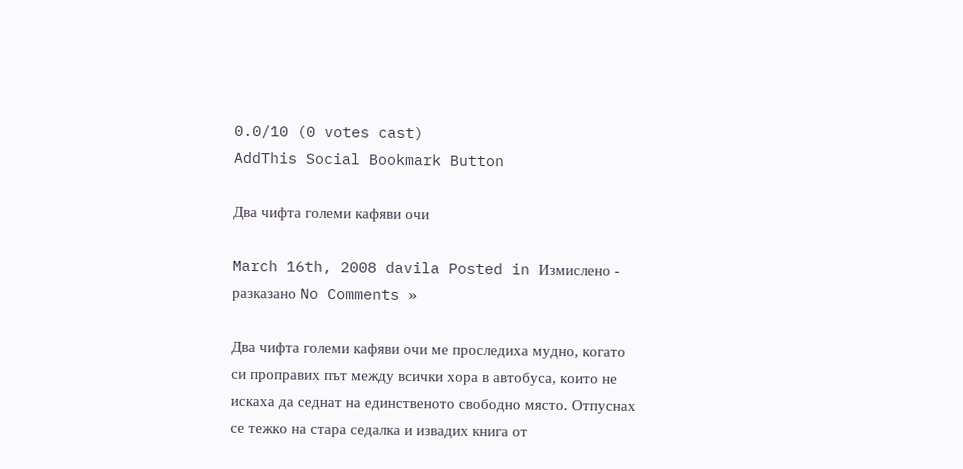0.0/10 (0 votes cast)
AddThis Social Bookmark Button

Два чифта големи кафяви очи

March 16th, 2008 davila Posted in Измислено - разказано No Comments »

Два чифта големи кафяви очи ме проследиха мудно, когато си проправих път между всички хора в автобуса, които не искаха да седнат на единственото свободно място. Отпуснах се тежко на стара седалка и извадих книга от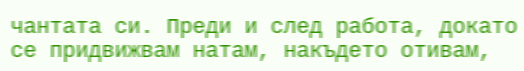чантата си. Преди и след работа, докато се придвижвам натам, накъдето отивам,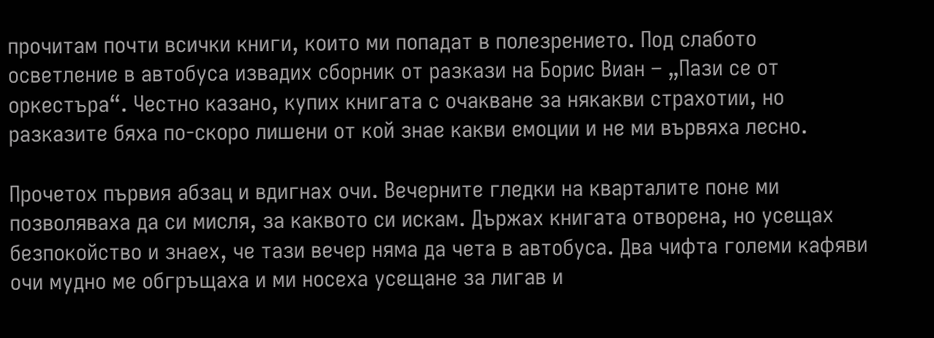прочитам почти всички книги, които ми попадат в полезрението. Под слабото осветление в автобуса извадих сборник от разкази на Борис Виан – „Пази се от оркестъра“. Честно казано, купих книгата с очакване за някакви страхотии, но разказите бяха по-скоро лишени от кой знае какви емоции и не ми вървяха лесно.

Прочетох първия абзац и вдигнах очи. Вечерните гледки на кварталите поне ми позволяваха да си мисля, за каквото си искам. Държах книгата отворена, но усещах безпокойство и знаех, че тази вечер няма да чета в автобуса. Два чифта големи кафяви очи мудно ме обгръщаха и ми носеха усещане за лигав и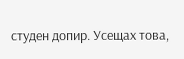студен допир. Усещах това,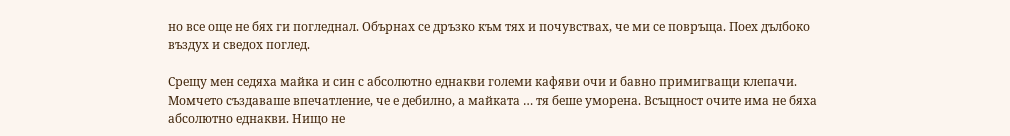но все още не бях ги погледнал. Обърнах се дръзко към тях и почувствах, че ми се повръща. Поех дълбоко въздух и сведох поглед.

Срещу мен седяха майка и син с абсолютно еднакви големи кафяви очи и бавно примигващи клепачи. Момчето създаваше впечатление, че е дебилно, а майката … тя беше уморена. Всъщност очите има не бяха абсолютно еднакви. Нищо не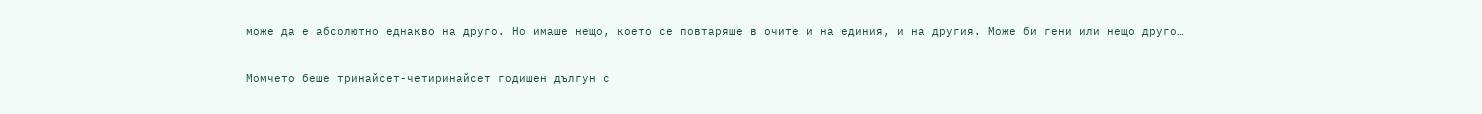може да е абсолютно еднакво на друго. Но имаше нещо, което се повтаряше в очите и на единия, и на другия. Може би гени или нещо друго…

Момчето беше тринайсет-четиринайсет годишен дългун с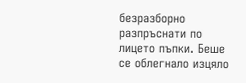безразборно разпръснати по лицето пъпки. Беше се облегнало изцяло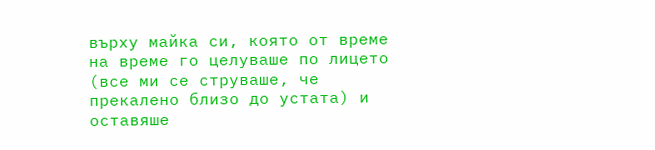върху майка си, която от време на време го целуваше по лицето (все ми се струваше, че прекалено близо до устата) и оставяше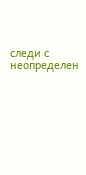следи с неопределен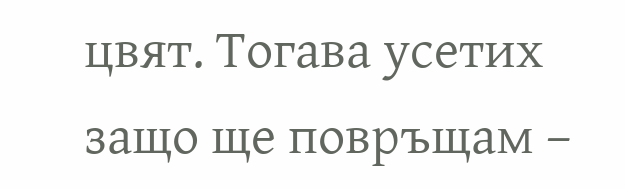цвят. Тогава усетих защо ще повръщам –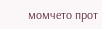момчето прот